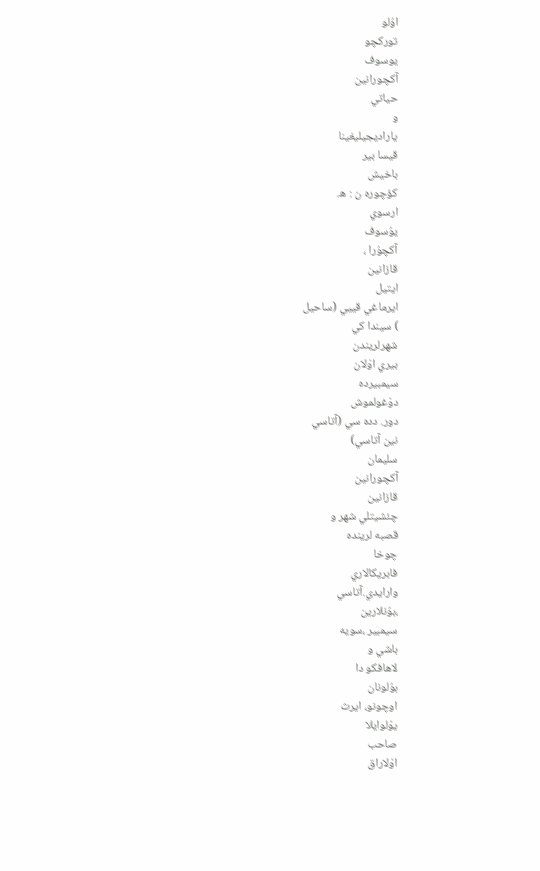اوُلو
توركچو
يوسوف
آكچورانين
حياتي
و
ياراديجيليغينا
قيسا بير
باخيش
كؤچوره ن : ه.
ارسوي
يوُسوف
آكچوُرا ،
قازانين
ايتيل
ايرماغي قييي (ساحيل
) سيندا كي
شهرلريندن
بيري اوْلان
سيمبيرده
دوْغولموش
دور. دده سي (آتاسي
نين آتاسي)
سليمان
آكچورانين
قازانين
چئشيتلي شهر و
قصبه لرينده
چوخا
فابريكالاري
وارايدي.آتاسي
،بوُنلارين
سيمبير ،سويه
باشي و
لاهافكو دا
بوُلونان
اوچونو، ايرث
يوْلوايلا
صاحب
اوْلاراق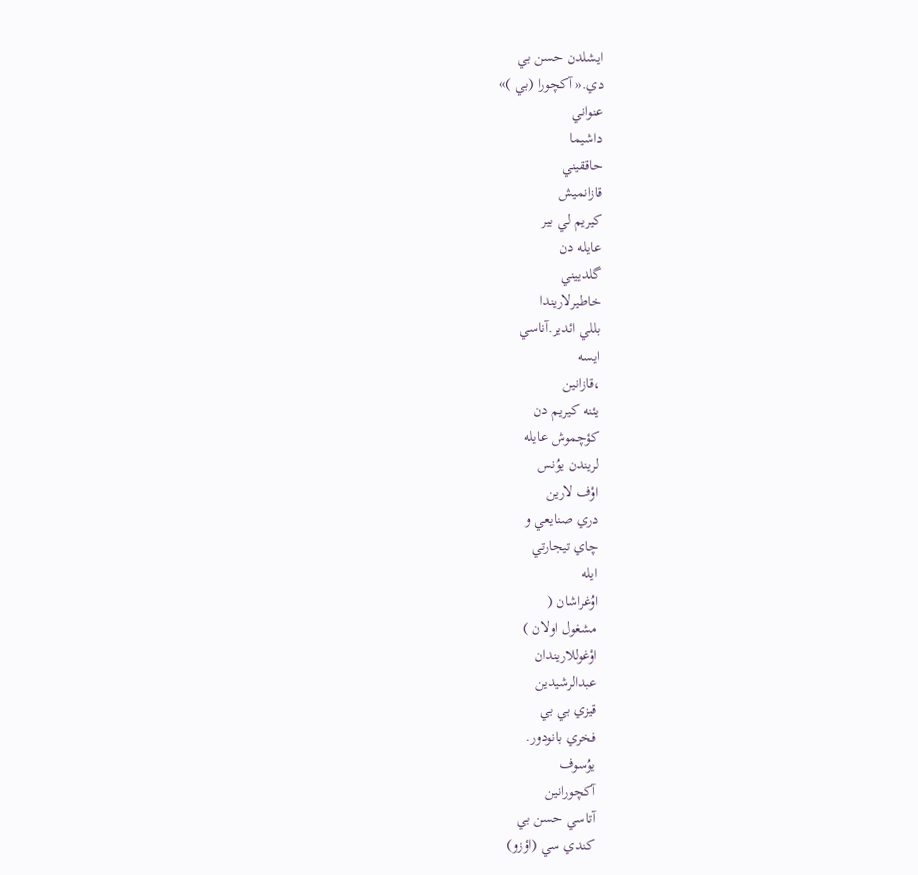ايشلدن حسن بي
دي.« آكچورا (بي )»
عنواني
داشيما
حاققيني
قازانميش
كيريم لي بير
عايله دن
گلدييني
خاطيرلاريندا
بللي ائدير.آناسي
ايسه
،قازانين
يئنه كيريم دن
كؤچموش عايله
لريندن يوُنس
اوْف لارين
دري صنايعي و
چاي تيجارتي
ايله
اوُغراشان (
مشغول اولان )
اوْغوللاريندان
عبدالرشيدين
قيزي بي بي
فخري بانودور.
يوُسوف
آكچورانين
آتاسي حسن بي
كندي سي (اؤزو)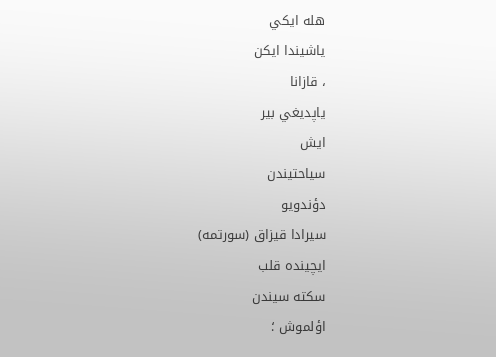هله ايكي
ياشيندا ايكن
، قازانا
ياپديغي بير
ايش
سياحتيندن
دؤندويو
سيرادا قيزاق (سورتمه)
ايچينده قلب
سكته سيندن
اؤلموش ؛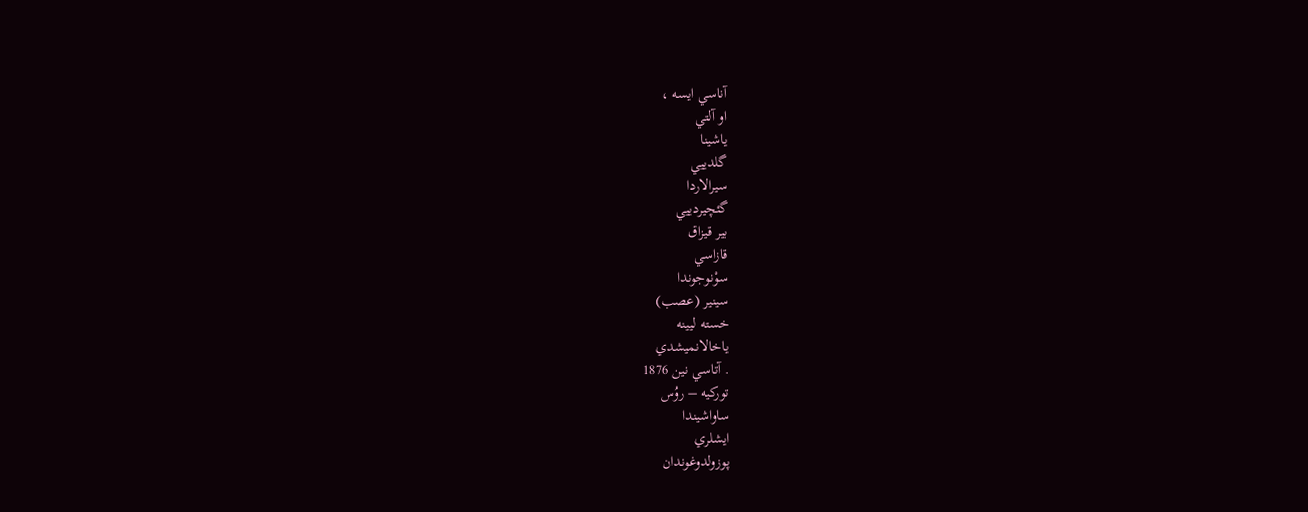آناسي ايسه ،
او آلتي
ياشينا
گلدييي
سيرالاردا
گئچيردييي
بير قيزاق
قازاسي
سوْنوجوندا
سينير (عصب)
خسته ليينه
ياخالانميشدي
. آتاسي نين 1876
توركيه – روُس
ساواشيندا
ايشلري
پوزولدوغوندان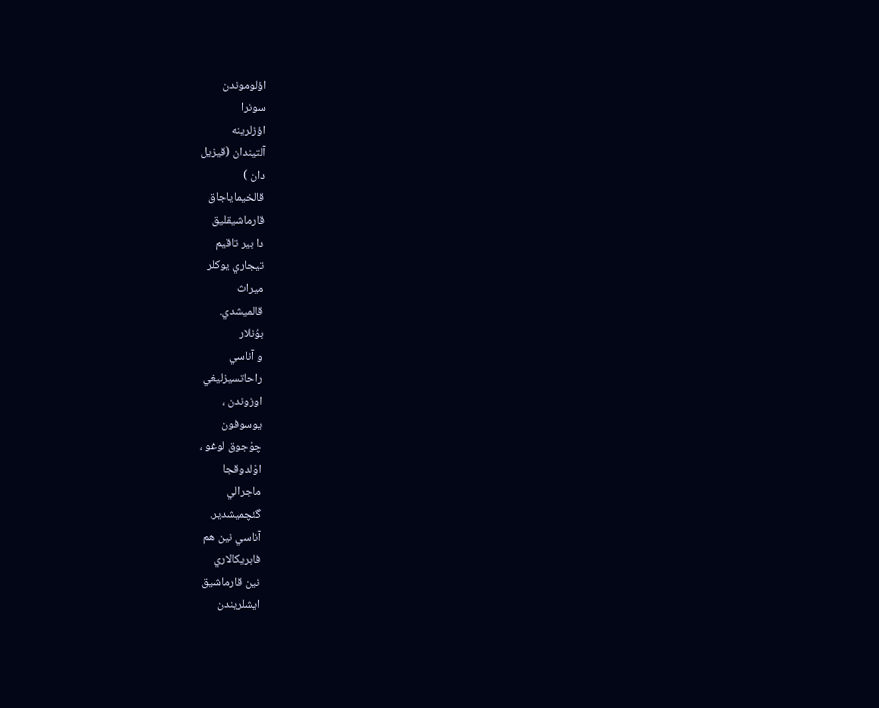اؤلوموندن
سونرا
اؤزلرينه
آلتيندان (قيزيل
دان )
قالخيماياجاق
قارماشيقليق
دا بير تاقيم
تيجاري يوكلر
ميراث
قالميشدي.
بوُنلار
و آناسي
راحاتسيزليغي
اوزوندن ،
يوسوفون
چوْجوق لوغو ،
اوْلدوقجا
ماجرالي
گئچميشدير.
آناسي نين هم
فابريكالاري
نين قارماشيق
ايشلريندن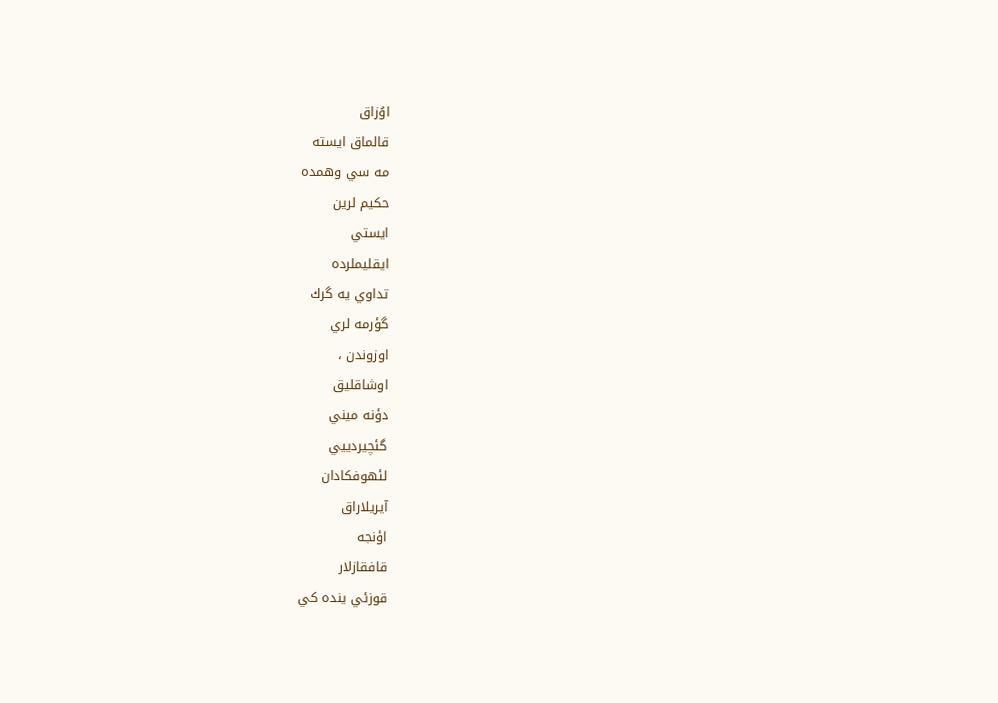اوُزاق
قالماق ايسته
مه سي وهمده
حكيم لرين
ايستي
ايقليملرده
تداوي يه گرك
گؤرمه لري
اوزوندن ،
اوشاقليق
دؤنه ميني
گئچيردييي
لئهوفكادان
آيريلاراق
اؤنجه
قافقازلار
قوزئي ينده كي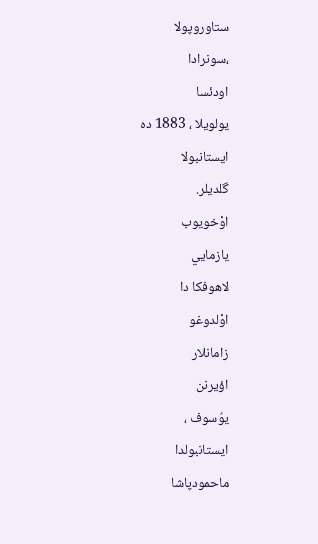ستاوروپولا
،سونرادا
اودئسا
يولويلا ، 1883 ده
ايستانبولا
گلديلر.
اوْخويوب
يازمايي
لاهوفكا دا
اوْلدوغو
زامانلار
اؤيرنن
يوُسوف ،
ايستانبولدا
ماحمودپاشا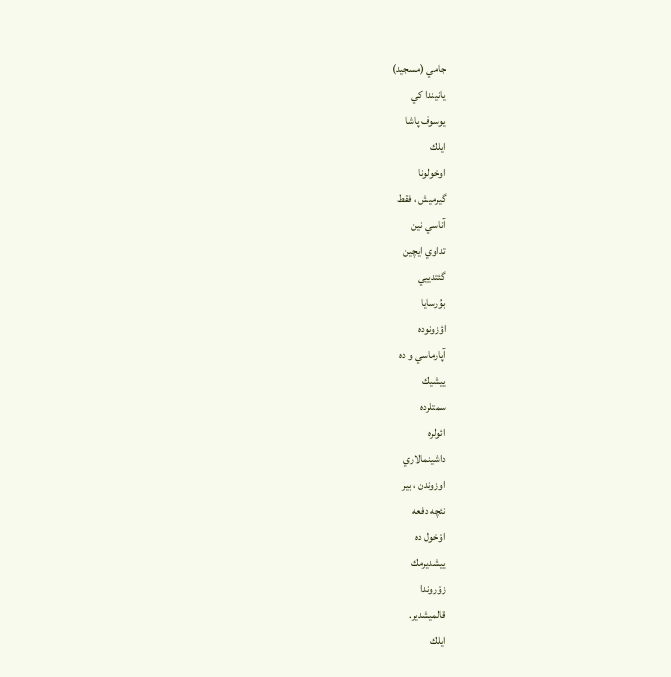جامي (مسجيد)
يانيندا كي
يوسوف پاشا
ايلك
اوخولونا
گيرميش ، فقط
آناسي نين
تداوي ايچين
گئتدييي
بوُرسايا
اؤزونوده
آپارماسي و ده
ييشيك
سمتلرده
ائولره
داشينمالاري
اوزوندن ، بير
نئچه دفعه
اوْخول ده
ييشديرمك
زوْروندا
قالميشدير.
ايلك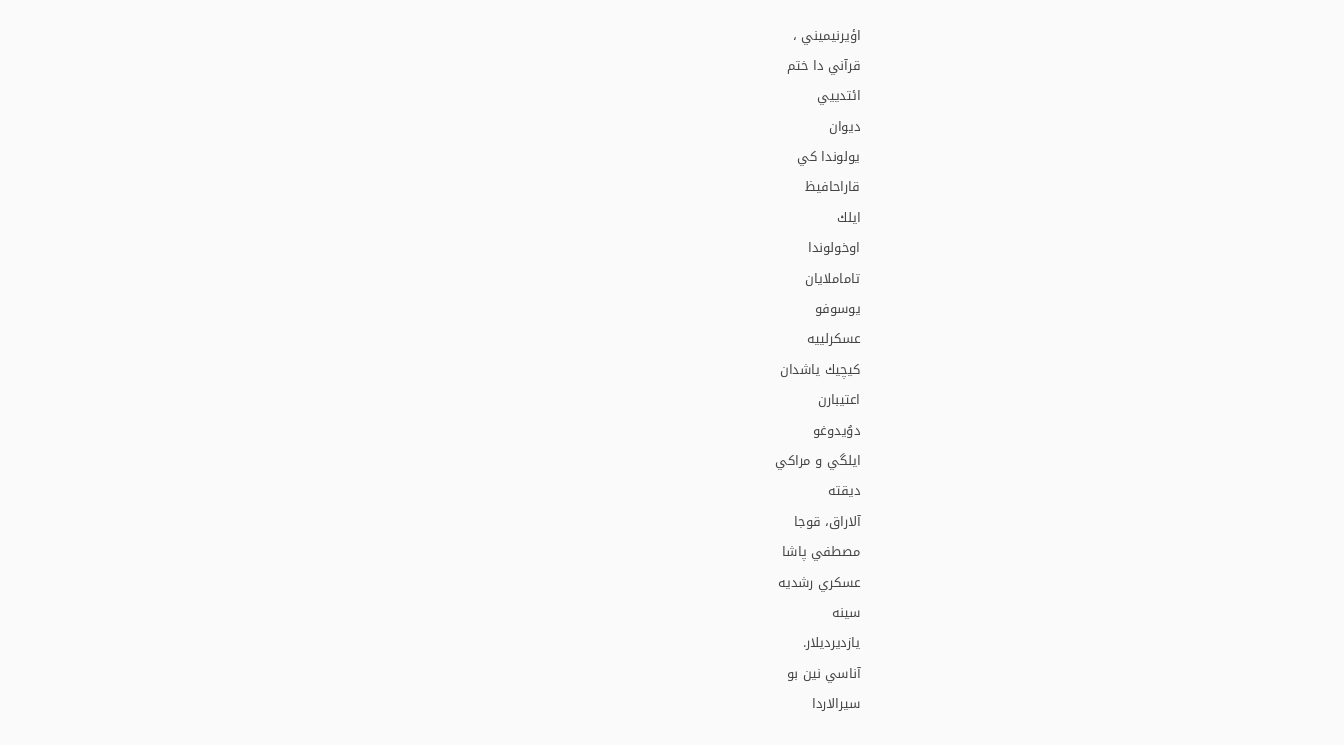اؤيرنيميني ،
قرآني دا ختم
ائتدييي
ديوان
يولوندا كي
قاراحافيظ
ايلك
اوخولوندا
تاماملايان
يوسوفو
عسكرلييه
كيچيك ياشدان
اعتيبارن
دوُيدوغو
ايلگي و مراكي
ديقته
آلاراق، قوجا
مصطفي پاشا
عسكري رشديه
سينه
يازديرديلار.
آناسي نين بو
سيرالاردا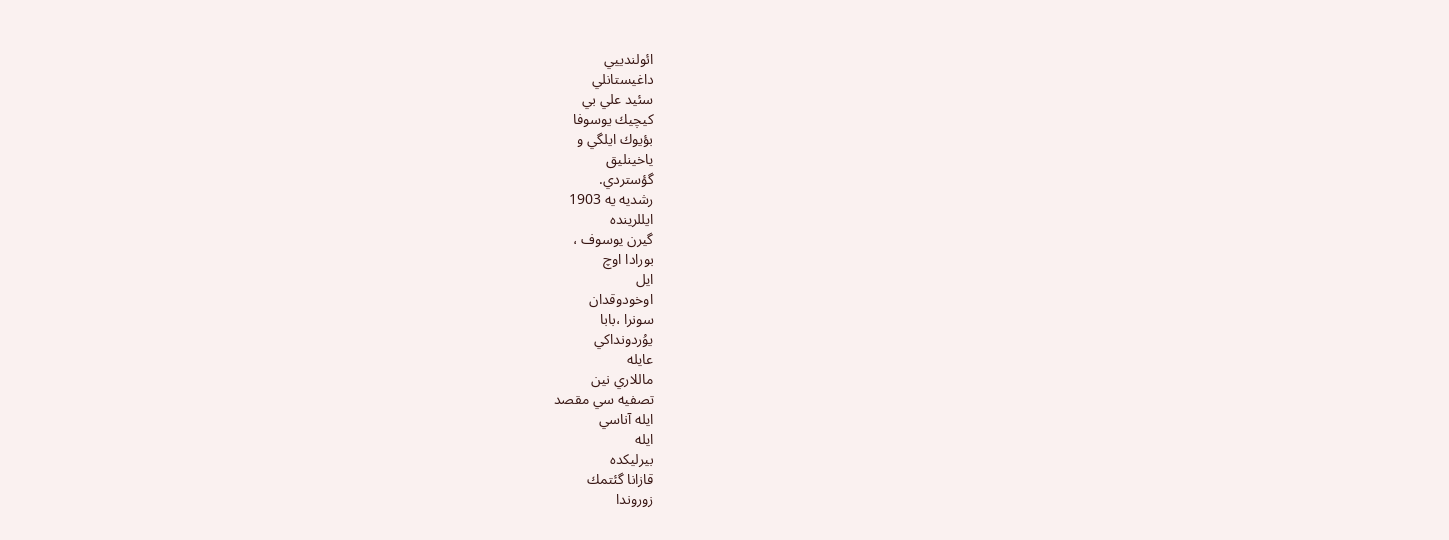ائولندييي
داغيستانلي
سئيد علي بي
كيچيك يوسوفا
بؤيوك ايلگي و
ياخينليق
گؤستردي.
رشديه يه 1903
ايللرينده
گيرن يوسوف ،
بورادا اوچ
ايل
اوخودوقدان
سونرا ،بابا
يوُردونداكي
عايله
ماللاري نين
تصفيه سي مقصد
ايله آناسي
ايله
بيرليكده
قازانا گئتمك
زوروندا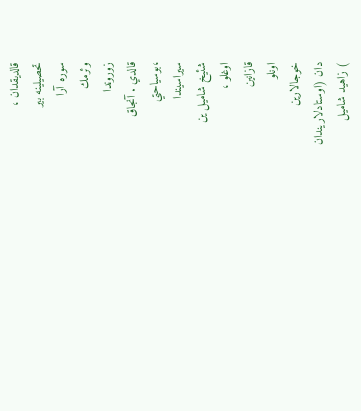قالديقدان ،
تحصيلينه بير
سوره آرا
وئرمك
زوروندا
قالدي . آنجاق
،بوسياحتي
سيراسيندا
شئيخ شاميل ين
اوغلو ،
قازانين
اونلو
خوجالارين
دان (اوستادلاريندان
) زاهيد شاميل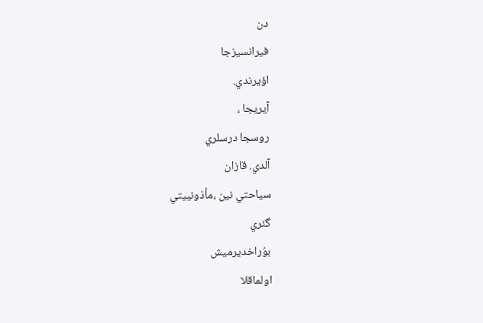دن
فيرانسيزجا
اؤيرندي.
آيريجا ،
روسجا درسلري
آلدي. قازان
سياحتي نين ،مأذونييتي
گئري
بوُراخديرميش
اولماقلا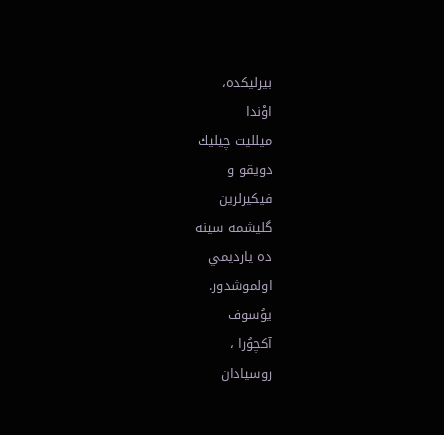بيرليكده،
اوْندا
ميلليت چيليك
دويقو و
فيكيرلرين
گليشمه سينه
ده يارديمي
اولموشدور.
يوُسوف
آكچوُرا ،
روسيادان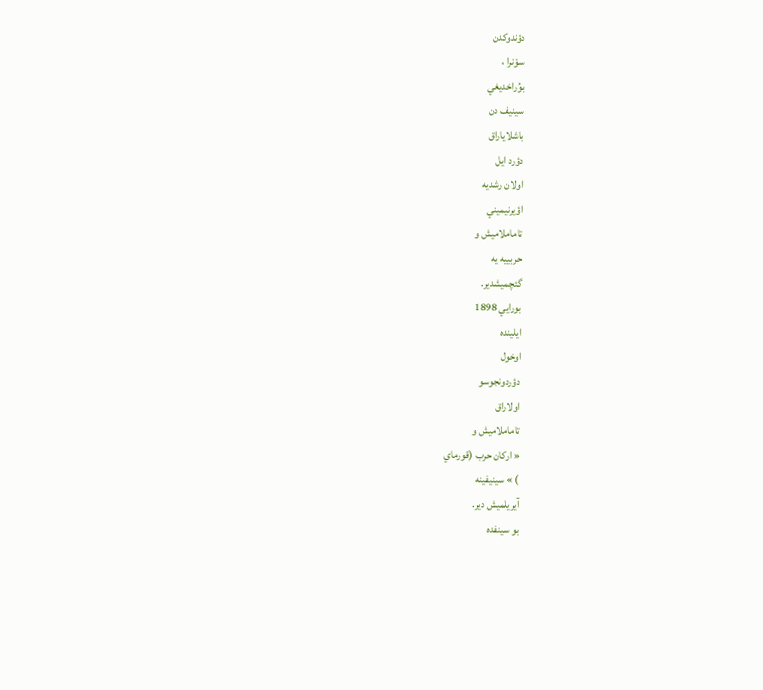دؤندوكدن
سوْنرا ،
بوُراخديغي
سينيف دن
باشلاياراق
دؤرد ايل
اولان رشديه
اؤيرنيميني
تاماملاميش و
حربييه يه
گئچميشدير.
بورايي 1898
ايلينده
اوخول
دؤردونجوسو
اولاراق
تاماملاميش و
« اركان حرب (قورماي
) » سينيفينه
آيريلميش دير.
بو سينفده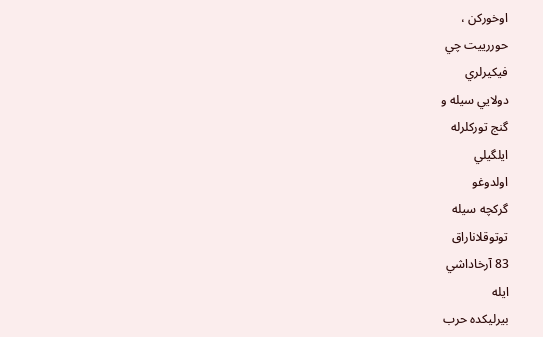اوخوركن ،
حوررييت چي
فيكيرلري
دولايي سيله و
گنج توركلرله
ايلگيلي
اولدوغو
گركچه سيله
توتوقلاناراق
83 آرخاداشي
ايله
بيرليكده حرب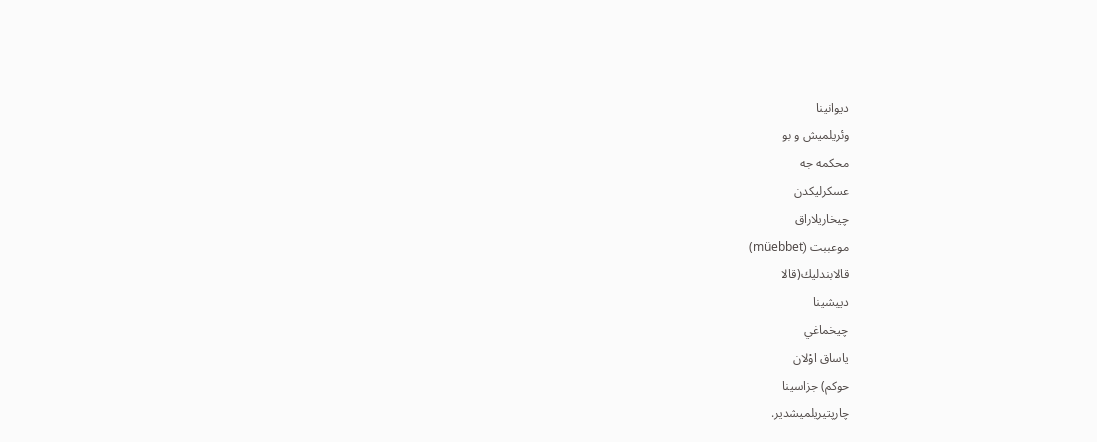ديوانينا
وئريلميش و بو
محكمه جه
عسكرليكدن
چيخاريلاراق
موعببت (müebbet)
قالابندليك(قالا
دييشينا
چيخماغي
ياساق اوْلان
حوكم) جزاسينا
چارپتيريلميشدير.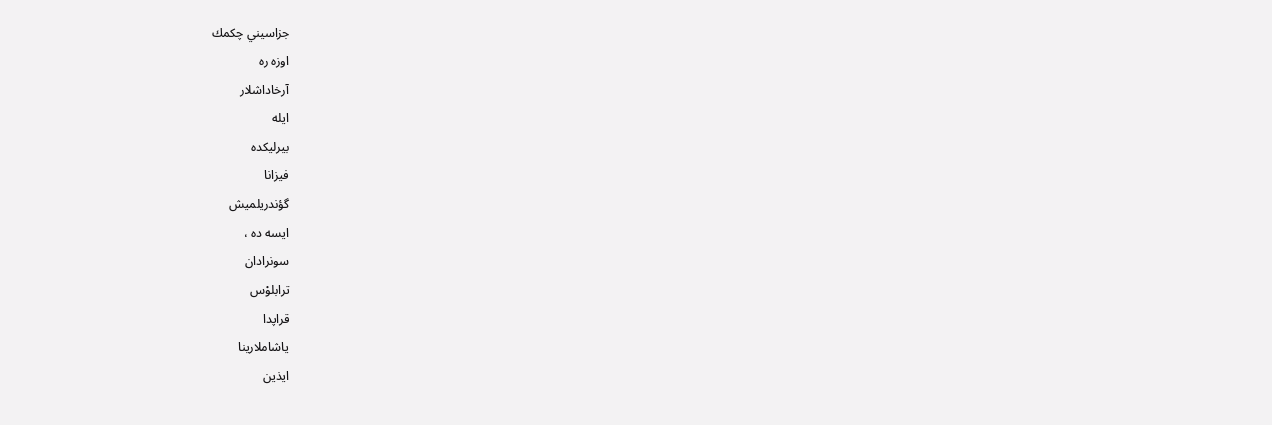جزاسيني چكمك
اوزه ره
آرخاداشلار
ايله
بيرليكده
فيزانا
گؤندريلميش
ايسه ده ،
سونرادان
ترابلوْس
قراپدا
ياشاملارينا
ايذين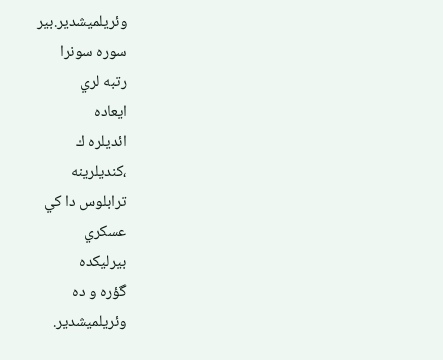وئريلميشدير.بير
سوره سونرا
رتبه لري
ايعاده
ائديلره ك
،كنديلرينه
ترابلوس دا كي
عسكري
بيرليكده
گؤره و ده
وئريلميشدير.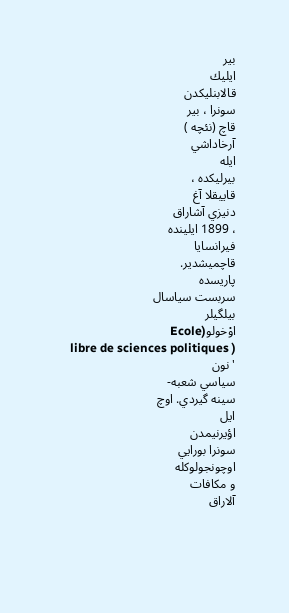بير
ايليك
قالابنليكدن
سونرا ، بير
قاچ (نئچه )
آرخاداشي
ايله
بيرليكده ،
قاييقلا آغ
دنيزي آشاراق
، 1899 ايلينده
فيرانسايا
قاچميشدير.
پاريسده
سربست سياسال
بيلگيلر
اوْخولو(Ecole
libre de sciences politiques )
' نون
سياسي شعبه-
سينه گيردي. اوچ
ايل
اؤيرنيمدن
سونرا بورايي
اوچونجولوكله
و مكافات
آلاراق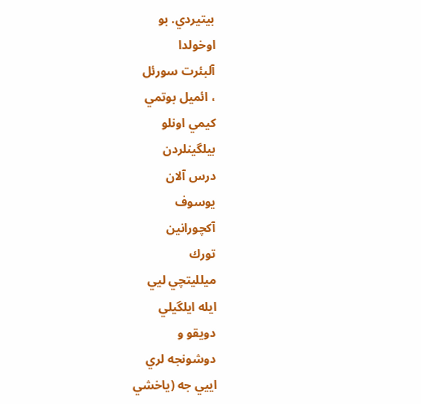بيتيردي. بو
اوخولدا
آلبئرت سورئل
، ائميل بوتمي
كيمي اونلو
بيلگينلردن
درس آلان
يوسوف
آكچورانين
تورك
ميلليتچي ليي
ايله ايلگيلي
دويقو و
دوشونجه لري
اييي جه (ياخشي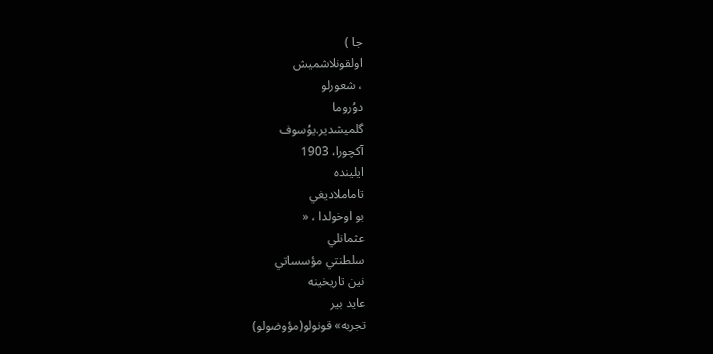جا )
اولقونلاشميش
، شعورلو
دوُروما
گلميشدير.يوُسوف
آكچورا، 1903
ايلينده
تاماملاديغي
بو اوخولدا ، «
عثمانلي
سلطنتي مؤسساتي
نين تاريخينه
عايد بير
تجربه» قونولو(مؤوضولو)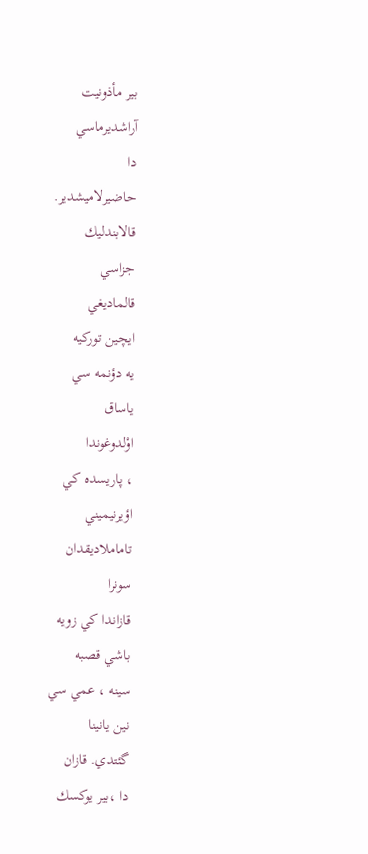بير مأذونيت
آراشديرماسي
دا
حاضيرلاميشدير.
قالابندليك
جزاسي
قالماديغي
ايچين توركيه
يه دؤنمه سي
ياساق
اوْلدوغوندا
، پاريسده كي
اؤيرنيميني
تاماملاديقدان
سونرا
قازاندا كي زويه
باشي قصبه
سينه ، عمي سي
نين يانينا
گئتدي. قازان
دا ،بير يوكسك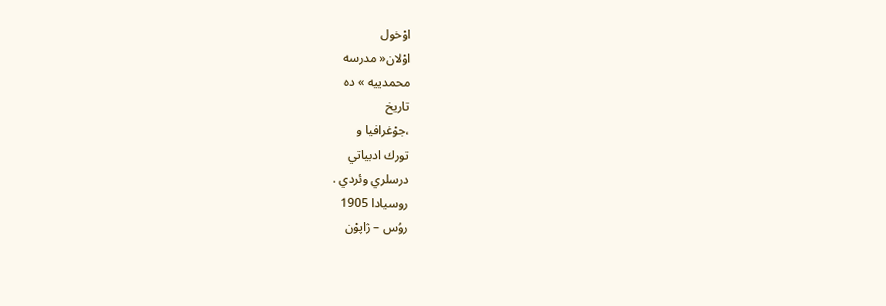اوْخول
اوْلان« مدرسه
محمدييه » ده
تاريخ
،جوْغرافيا و
تورك ادبياتي
درسلري وئردي .
روسيادا 1905
روُس – ژاپوْن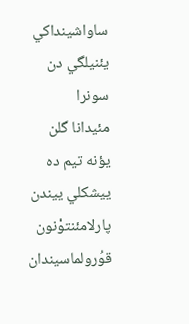ساواشينداكي
يئنيلگي دن
سونرا
مئيدانا گلن
يؤنه تيم ده
ييشكلي ييندن
پارلامئنتوْنون
قوُرولماسيندان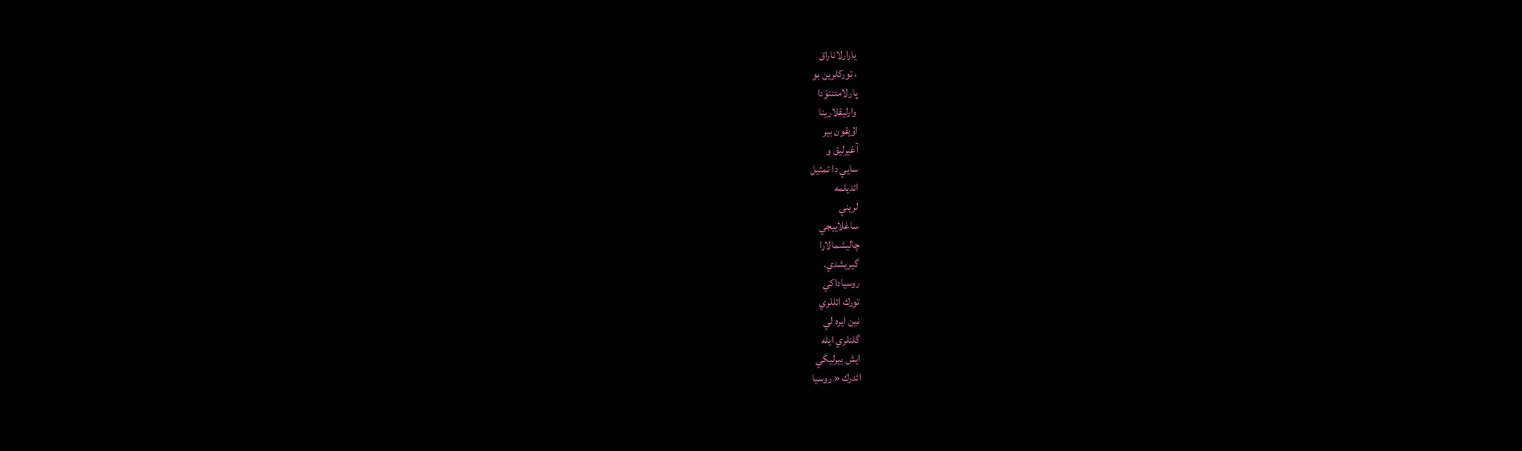يارارلاناراق
، توركلرين بو
پارلامئنتوْدا
وارليقلارينا
اوُيقون بير
آغيرليق و
سايي دا تمثيل
ائديلمه
لريني
ساغلاييجي
چاليشمالارا
گيريشدي.
روسياداكي
تورك ائللري
نين ايره لي
گلنلري ايله
ايش بيرليگي
ائدرك « روسيا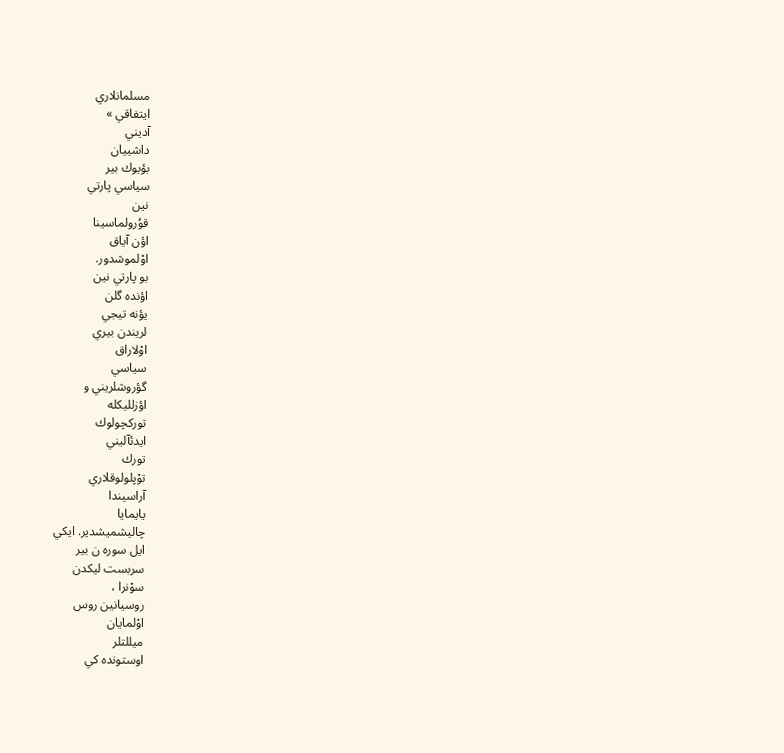مسلمانلاري
ايتفاقي »
آديني
داشييان
بؤيوك بير
سياسي پارتي
نين
قوُرولماسينا
اؤن آياق
اوْلموشدور.
بو پارتي نين
اؤنده گلن
يؤنه تيجي
لريندن بيري
اوْلاراق
سياسي
گؤروشلريني و
اؤزلليكله
توركچولوك
ايدئآليني
تورك
توْپلولوقلاري
آراسيندا
يايمايا
چاليشميشدير. ايكي
ايل سوره ن بير
سربست ليكدن
سوْنرا ،
روسيانين روس
اوْلمايان
ميللتلر
اوستونده كي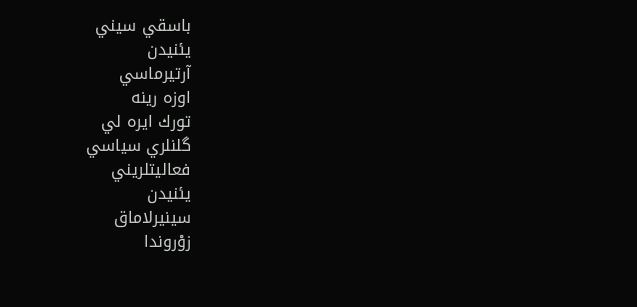باسقي سيني
يئنيدن
آرتيرماسي
اوزه رينه
تورك ايره لي
گلنلري سياسي
فعاليتلريني
يئنيدن
سينيرلاماق
زوْروندا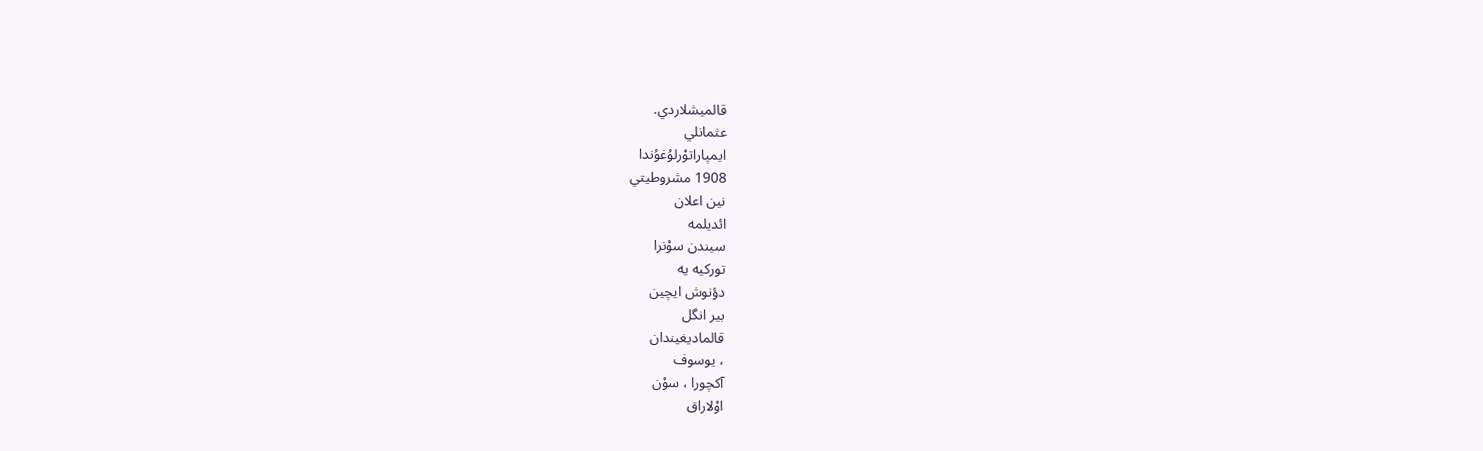قالميشلاردي.
عثمانلي
ايمپاراتوْرلوُغوُندا
1908 مشروطيتي
نين اعلان
ائديلمه
سيندن سوْنرا
توركيه يه
دؤنوش ايچين
بير انگل
قالماديغيندان
، يوسوف
آكچورا ، سوْن
اوْلاراق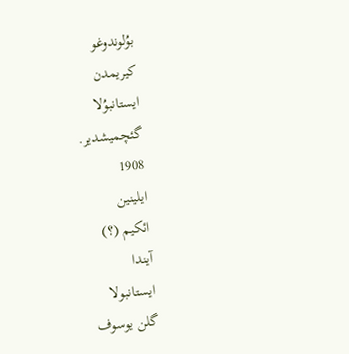بوُلوندوغو
كيريمدن
ايستانبوُلا
گئچميشدير.
1908
ايلينين
ائكيم (؟)
آيندا
ايستانبولا
گلن يوسوف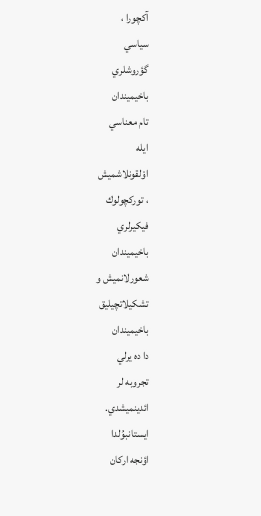آكچورا ،
سياسي
گؤروشلري
باخيميندان
تام معناسي
ايله
اوْلقونلاشميش
، توركچولوك
فيكيرلري
باخيميندان
شعورلانميش و
تشكيلاتچيليق
باخيميندان
دا ده يرلي
تجروبه لر
ائدينميشدي.
ايستانبوُلدا
اؤنجه اركان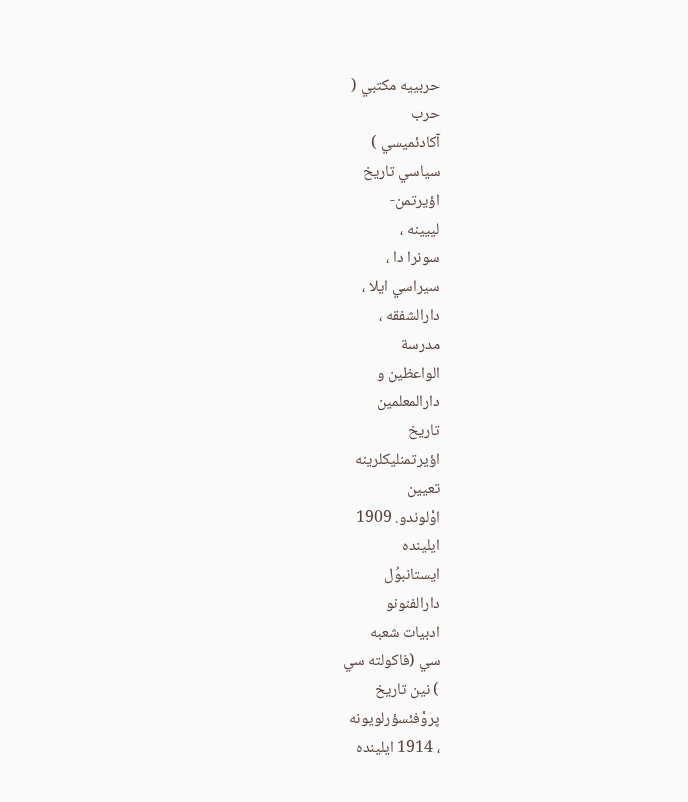حربييه مكتبي (
حرب
آكادئميسي )
سياسي تاريخ
اؤيرتمن-
لييينه ،
سونرا دا ،
سيراسي ايلا ،
دارالشفقه ،
مدرسة
الواعظين و
دارالمعلمين
تاريخ
اؤيرتمنليكلرينه
تعيين
اوْلوندو. 1909
ايلينده
ايستانبوُل
دارالفنونو
ادبيات شعبه
سي (فاكولته سي
) نين تاريخ
پروْفئسؤرلويونه
، 1914 ايلينده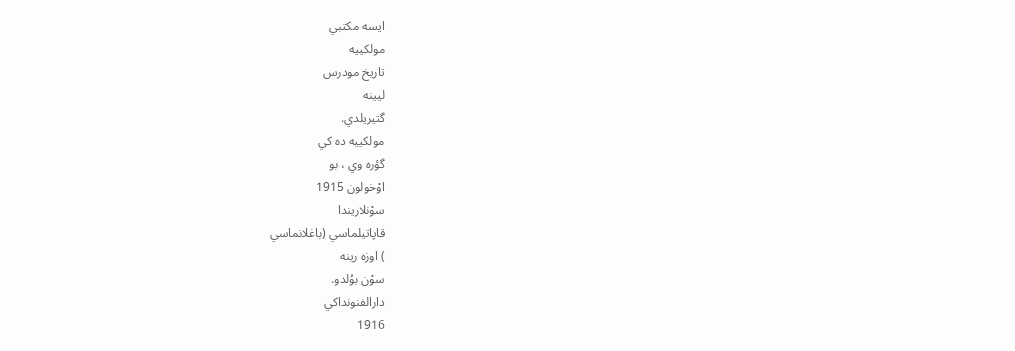ايسه مكتبي
مولكييه
تاريخ مودرس
ليينه
گتيريلدي.
مولكييه ده كي
گؤره وي ، بو
اوْخولون 1915
سوْنلاريندا
قاپاتيلماسي (باغلانماسي
) اوزه رينه
سوْن بوُلدو.
دارالفنونداكي
1916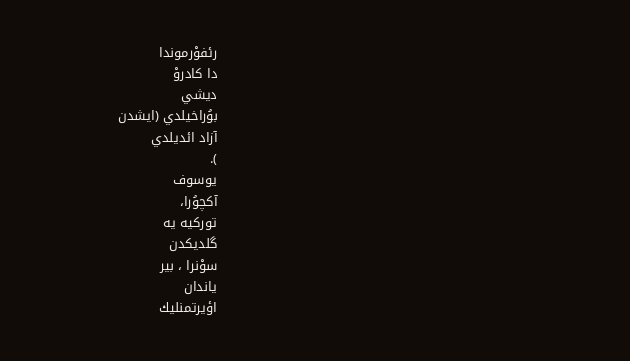رئفوْرموندا
دا كادروْ
ديشي
بوُراخيلدي (ايشدن
آزاد ائديلدي
).
يوسوف
آكچوُرا،
توركيه يه
گلديكدن
سوْنرا ، بير
ياندان
اؤيرتمنليك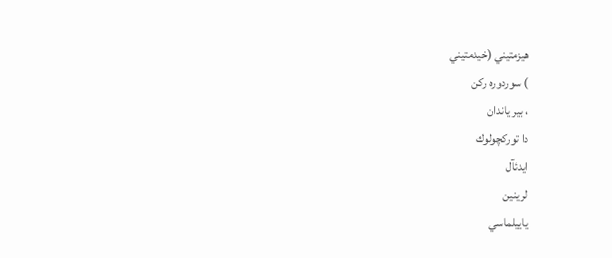هيزمتيني (خيدمتيني
) سوردوره ركن
، بير ياندان
دا توركچولوك
ايدئآل
لرينين
ياييلماسي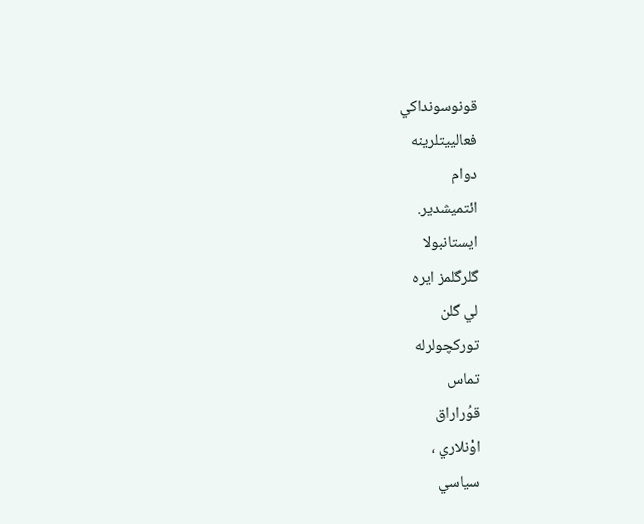قونوسونداكي
فعالييتلرينه
دوام
ائتميشدير.
ايستانبولا
گلرگلمز ايره
لي گلن
توركچولرله
تماس
قوُراراق
اوْنلاري ،
سياسي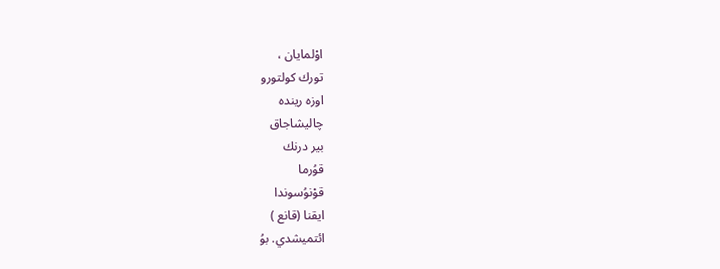اوْلمايان ،
تورك كولتورو
اوزه رينده
چاليشاجاق
بير درنك
قوُرما
قوْنوُسوندا
ايقنا (قانع )
ائتميشدي. بوُ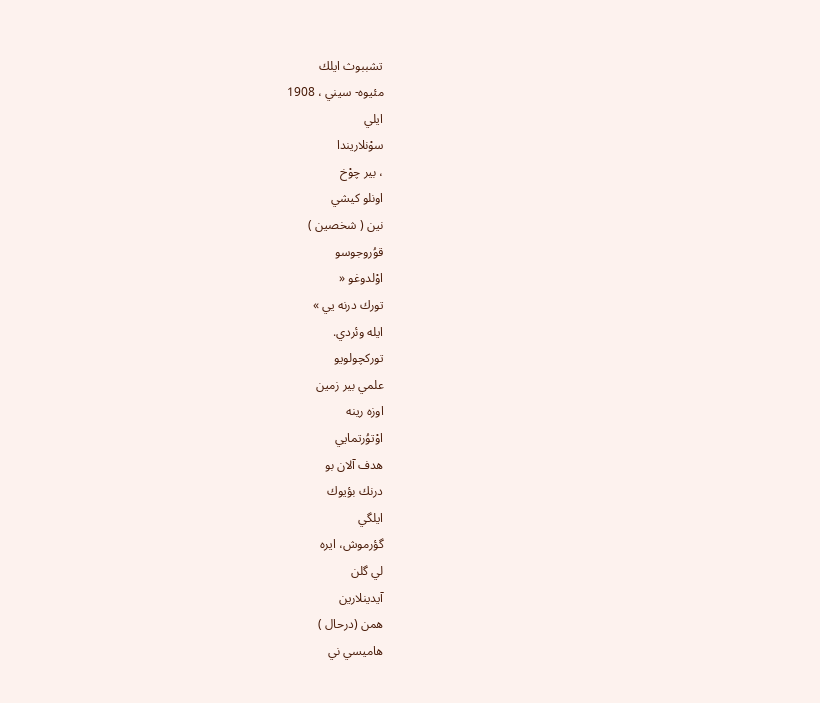تشببوث ايلك
مئيوه- سيني ، 1908
ايلي
سوْنلاريندا
، بير چوْخ
اونلو كيشي
نين ( شخصين )
قوُروجوسو
اوْلدوغو «
تورك درنه يي »
ايله وئردي.
توركچولويو
علمي بير زمين
اوزه رينه
اوْتوُرتمايي
هدف آلان بو
درنك بؤيوك
ايلگي
گؤرموش، ايره
لي گلن
آيدينلارين
همن (درحال )
هاميسي ني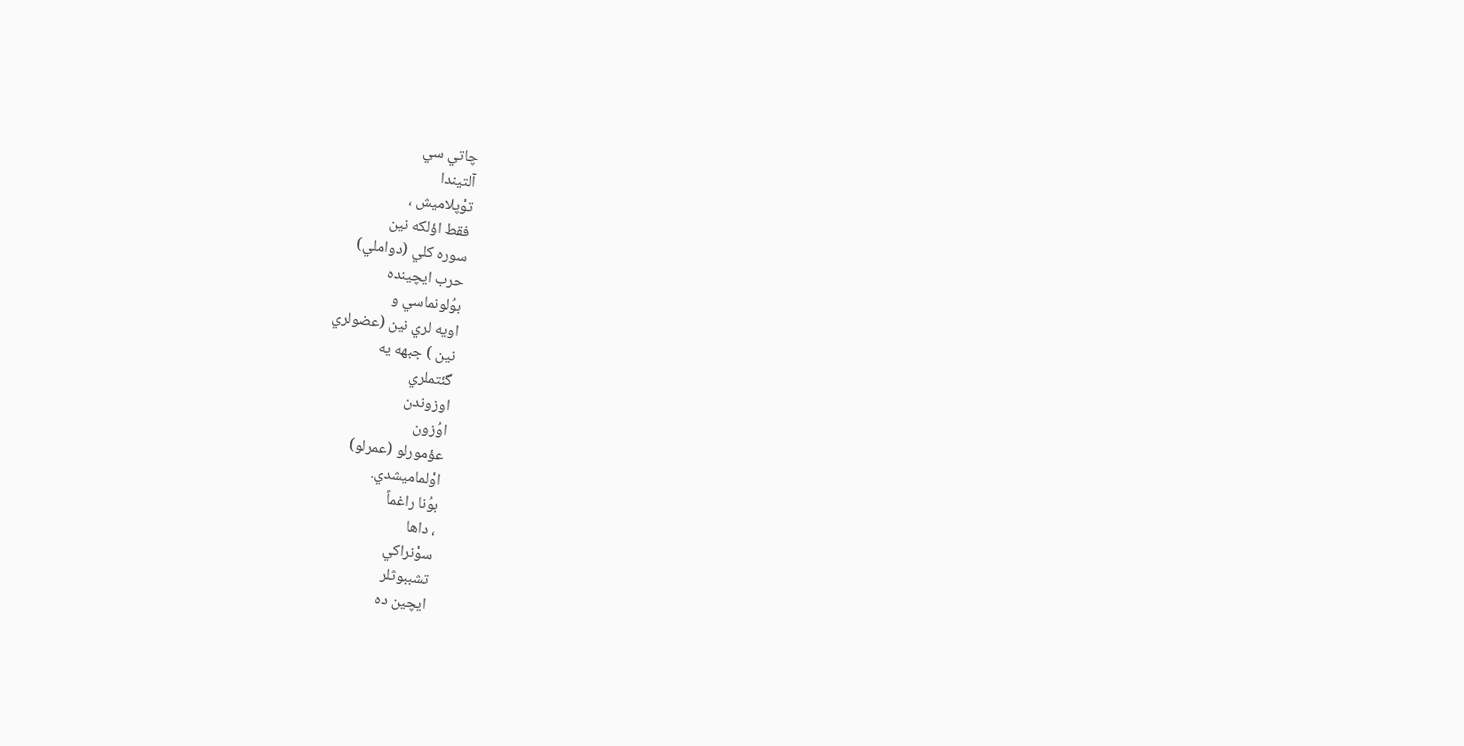چاتي سي
آلتيندا
توْپلاميش ،
فقط اؤلكه نين
سوره كلي (دواملي)
حرب ايچينده
بوُلونماسي و
اويه لري نين (عضولري
نين ) جبهه يه
گئتملري
اوزوندن
اوُزون
عؤمورلو (عمرلو)
اوْلماميشدي.
بوُنا راغماً
، داها
سوْنراكي
تشببوثلر
ايچين ده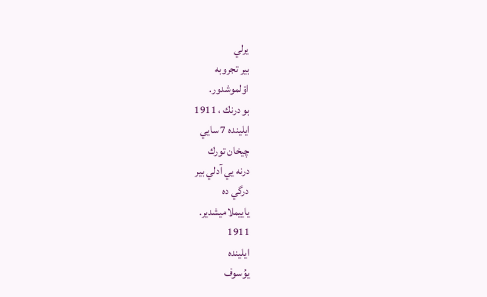يرلي
بير تجروبه
اوْلموشدور.
بو درنك ، 1911
ايلينده 7 سايي
چيخان تورك
درنه يي آدلي بير
درگي ده
ياييملاميشدير.
1911
ايلينده
يوُسوف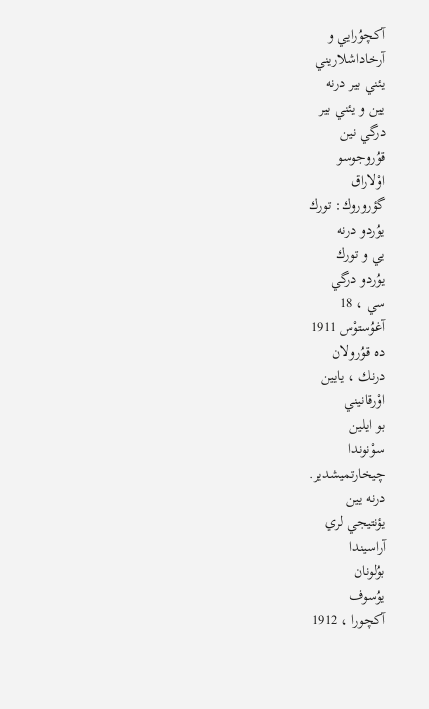آكچوُرايي و
آرخاداشلاريني
يئني بير درنه
يين و يئني بير
درگي نين
قوُروجوسو
اوْلاراق
گؤروروك: تورك
يوُردو درنه
يي و تورك
يوُردو درگي
سي ، 18
آغوُستوْس 1911
ده قوُرولان
درنك ، يايين
اوْرقانيني
بو ايلين
سوْنوندا
چيخارتميشدير.
درنه يين
يؤنتيجي لري
آراسيندا
بوُلونان
يوُسوف
آكچورا ، 1912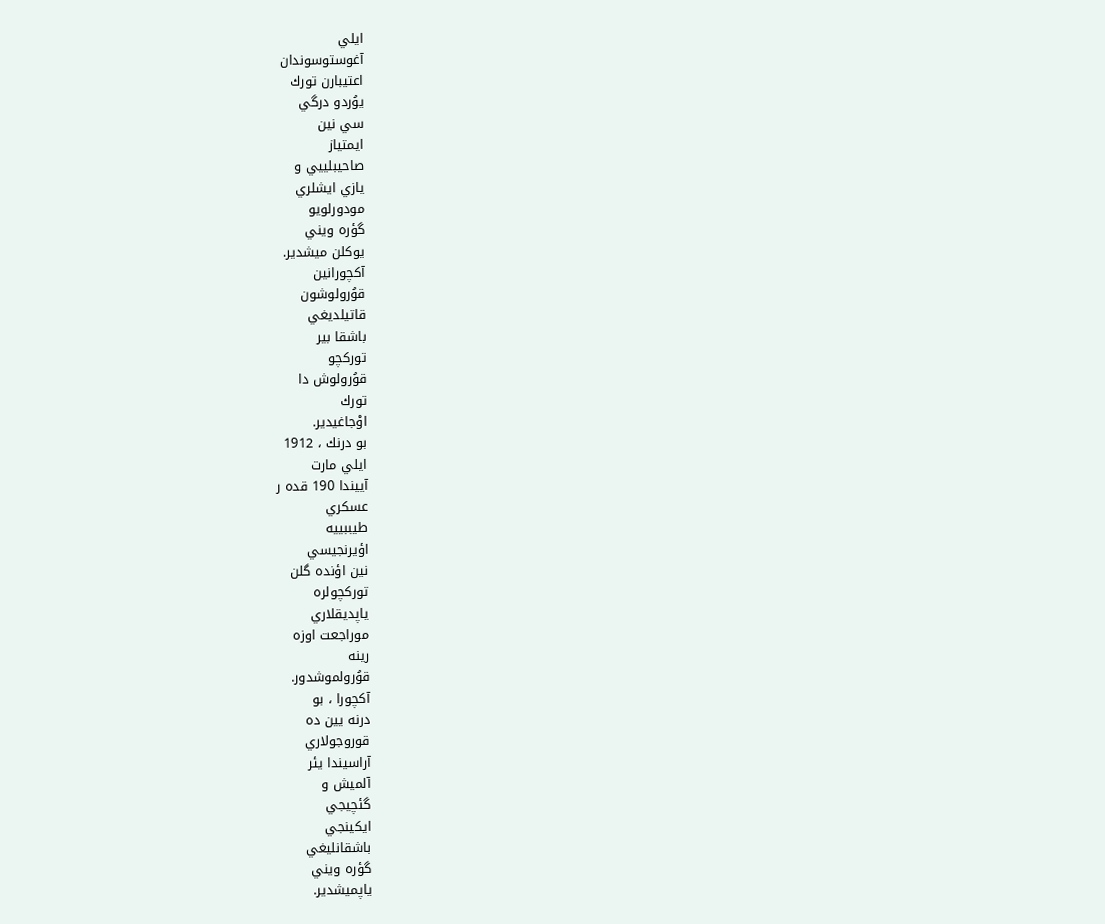ايلي
آغوستوسوندان
اعتيبارن تورك
يوُردو درگي
سي نين
ايمتياز
صاحيبلييي و
يازي ايشلري
مودورلويو
گؤره ويني
يوكلن ميشدير.
آكچورانين
قوُرولوشون
قاتيلديغي
باشقا بير
توركچو
قوُرولوش دا
تورك
اوْجاغيدير.
بو درنك ، 1912
ايلي مارت
آييندا 190 قده ر
عسكري
طيببييه
اؤيرنجيسي
نين اؤنده گلن
توركچولره
ياپديقلاري
موراجعت اوزه
رينه
قوُرولموشدور.
آكچورا ، بو
درنه يين ده
قوروجولاري
آراسيندا يئر
آلميش و
گئچيجي
ايكينجي
باشقانليغي
گؤره ويني
ياپميشدير.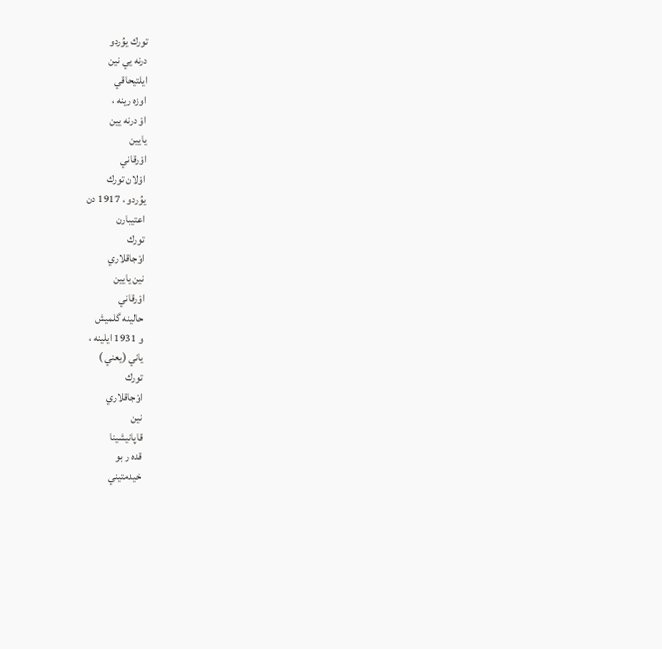تورك يوُردو
درنه يي نين
ايلتيحاقي
اوزه رينه ،
اوْ درنه يين
يايين
اوْرقاني
اوْلان تورك
يوُردو ، 1917 دن
اعتيبارن
تورك
اوْجاقلاري
نين يايين
اوْرقاني
حالينه گلميش
و 1931 ايلينه ،
ياني (يعني )
تورك
اوْجاقلاري
نين
قاپانيشينا
قده ر بو
خيدمتيني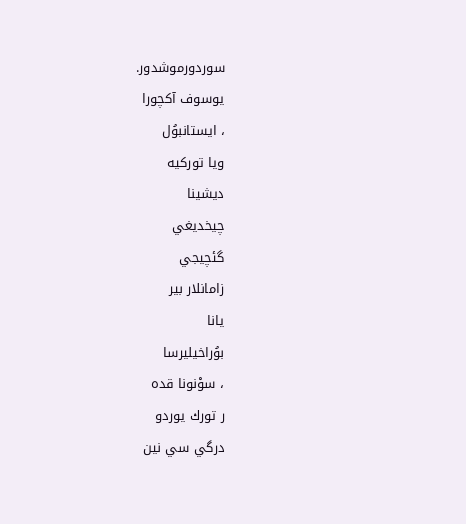سوردورموشدور.
يوسوف آكچورا
، ايستانبوُل
ويا توركيه
ديشينا
چيخديغي
گئچيجي
زامانلار بير
يانا
بوُراخيليرسا
، سوْنونا قده
ر تورك يوردو
درگي سي نين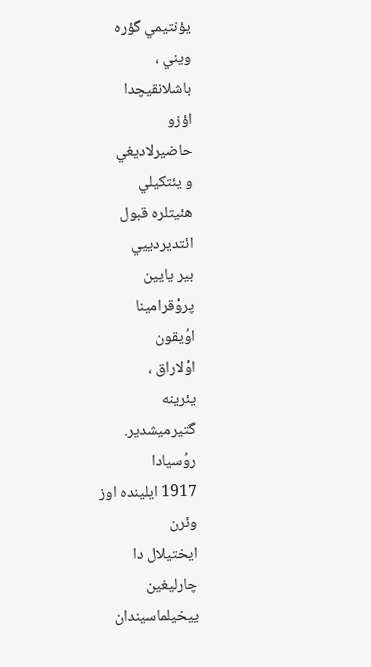يؤنتيمي گؤره
ويني ،
باشلانقيچدا
اؤزو
حاضيرلاديغي
و يئتكيلي
هئيتلره قبول
ائتديردييي
بير يايين
پروْقرامينا
اوُيقون
اوْلاراق ،
يئرينه
گتيرميشدير.
روُسيادا
1917 ايلينده اوز
وئرن
ايختيلال دا
چارليغين
ييخيلماسيندان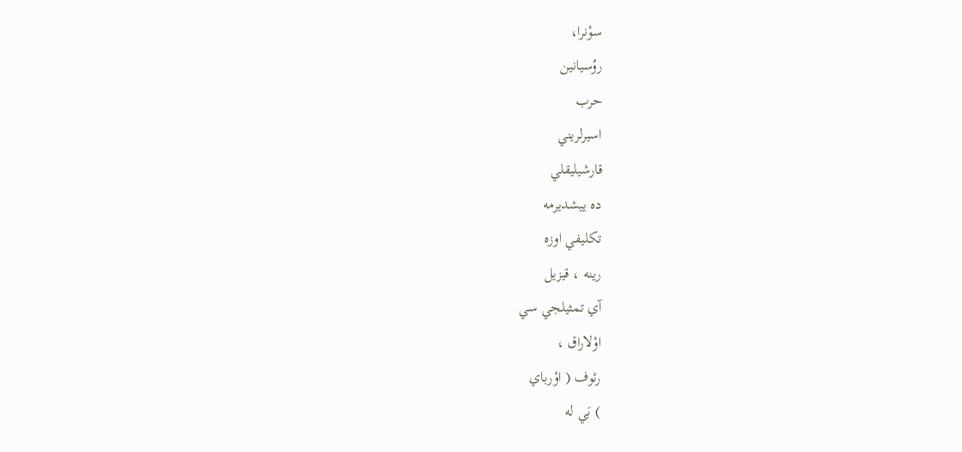سوْنرا،
روُسيانين
حرب
اسيرلريني
قارشيليقلي
ده ييشديرمه
تكليفي اوزه
رينه ، قيزيل
آي تمثيلجي سي
اوْلاراق ،
رئوف ( اوْرباي
) بَي له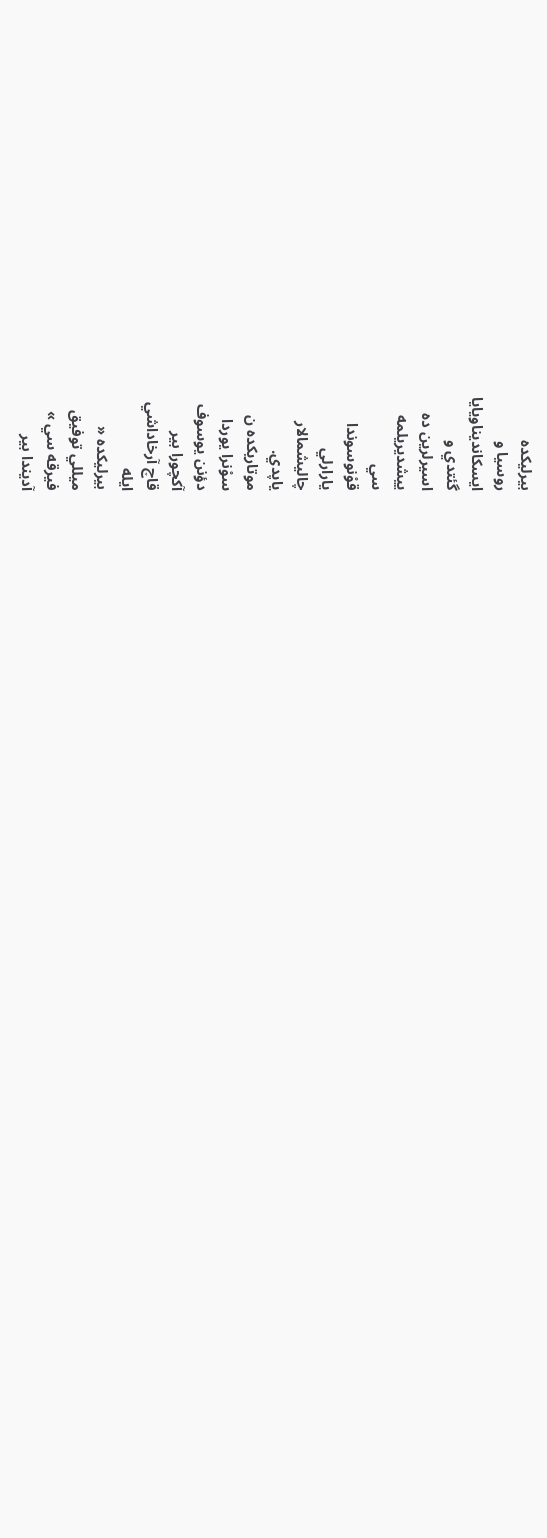بيرليكده
روسيا و
ايسكانديناويايا
گئتدي و
اسيرلرين ده
ييشديريلمه
سي
قوْنوسوندا
يارارلي
چاليشمالار
ياپدي.
موتاريكده ن
سوْنرا يوردا
دؤنن يوسوف
آكچورا بير
قاچ آرخاداشي
ايله
بيرليكده «
ميللي توفيق
فيرقه سي »
آديندا بير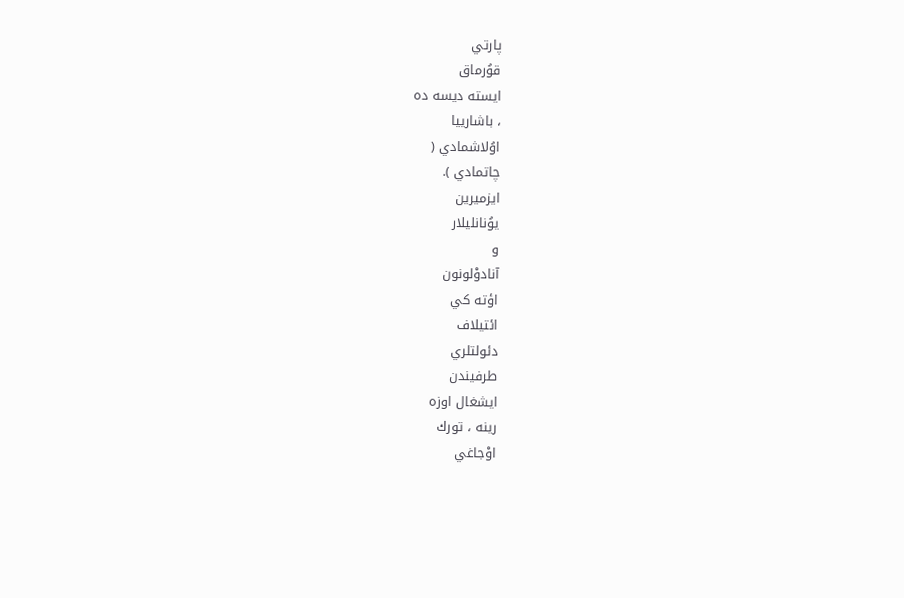پارتي
قوُرماق
ايسته ديسه ده
، باشارييا
اوُلاشمادي (
چاتمادي ).
ايزميرين
يوُنانليلار
و
آنادوْلونون
اؤته كي
ائتيلاف
دئولتلري
طرفيندن
ايشغال اوزه
رينه ، تورك
اوْجاغي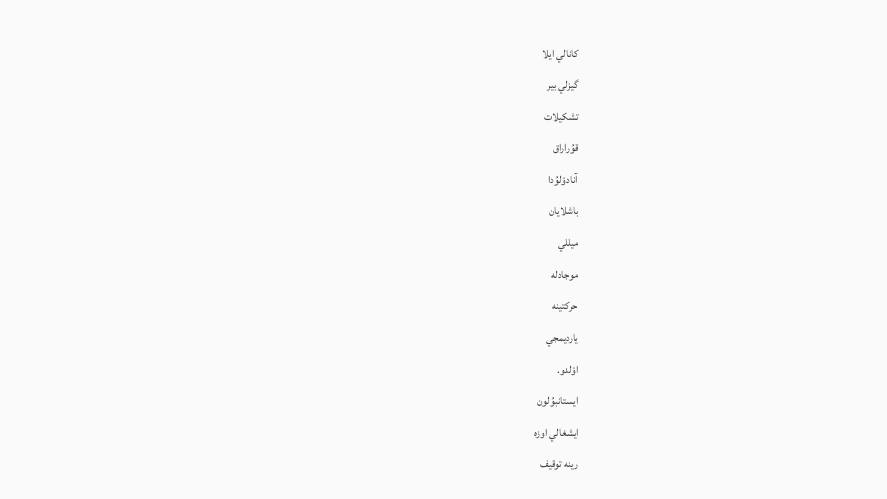كانالي ايلا
گيزلي بير
تشكيلات
قوُراراق
آنادوْلوُدا
باشلايان
ميللي
موجادله
حركتينه
يارديمجي
اوْلدو.
ايستانبوُلون
ايشغالي اوزه
رينه توقيف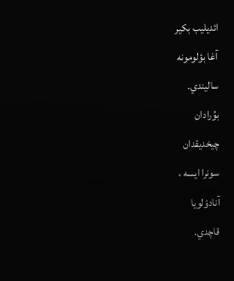ائديليب بكير
آغا بؤلومونه
ساليندي.
بوُرادان
چيخديقدان
سونرا ايسه ،
آنادوْلويا
قاچدي.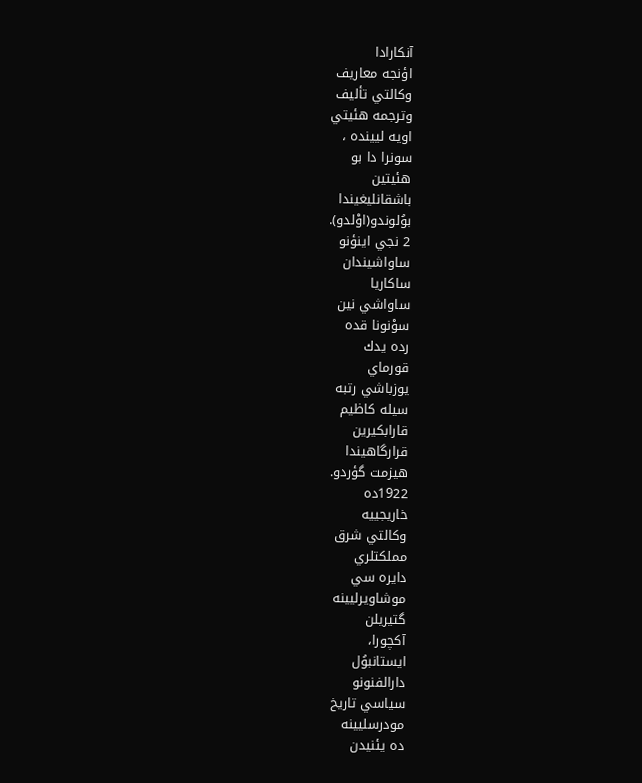آنكارادا
اؤنجه معاريف
وكالتي تأليف
وترجمه هئيتي
اويه ليينده ،
سونرا دا بو
هئيتين
باشقانليغيندا
بوُلوندو(اوْلدو).
2 نجي اينؤنو
ساواشيندان
ساكاريا
ساواشي نين
سوْنونا قده
رده يدك
قورماي
يوزباشي رتبه
سيله كاظيم
قارابكيرين
قرارگاهيندا
هيزمت گؤردو.
1922ده
خاريجييه
وكالتي شرق
مملكتلري
دايره سي
موشاويرليينه
گتيريلن
آكچورا،
ايستانبوُل
دارالفنونو
سياسي تاريخ
مودرسليينه
ده يئنيدن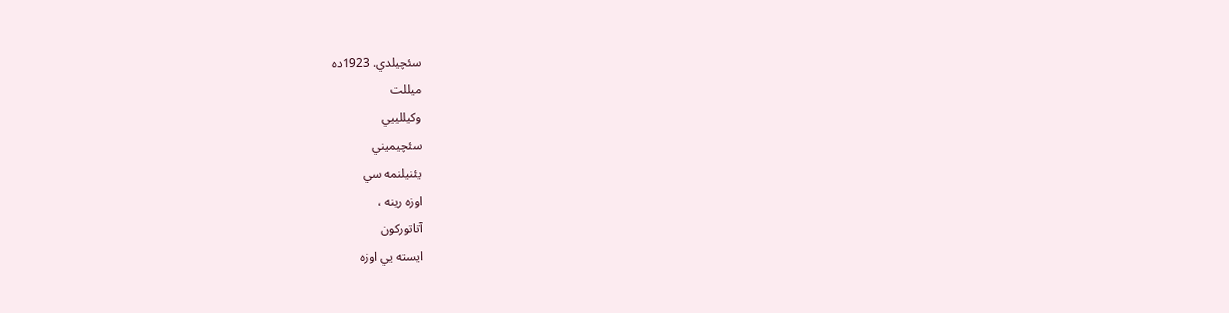سئچيلدي. 1923ده
ميللت
وكيللييي
سئچيميني
يئنيلنمه سي
اوزه رينه ،
آتاتوركون
ايسته يي اوزه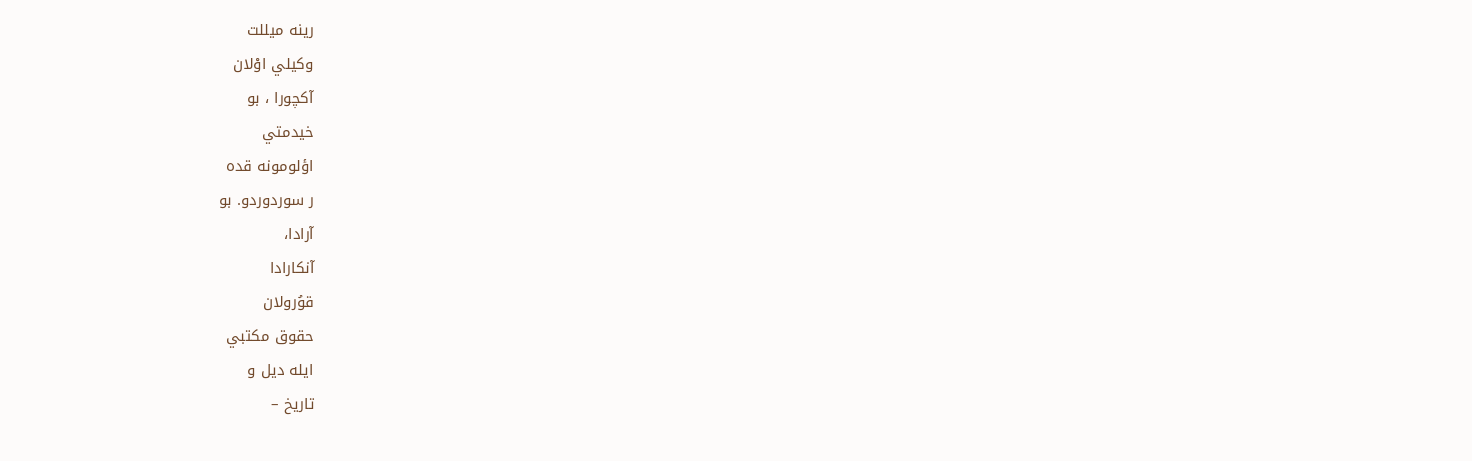رينه ميللت
وكيلي اوْلان
آكچورا ، بو
خيدمتي
اؤلومونه قده
ر سوردوردو. بو
آرادا،
آنكارادا
قوُرولان
حقوق مكتبي
ايله ديل و
تاريخ –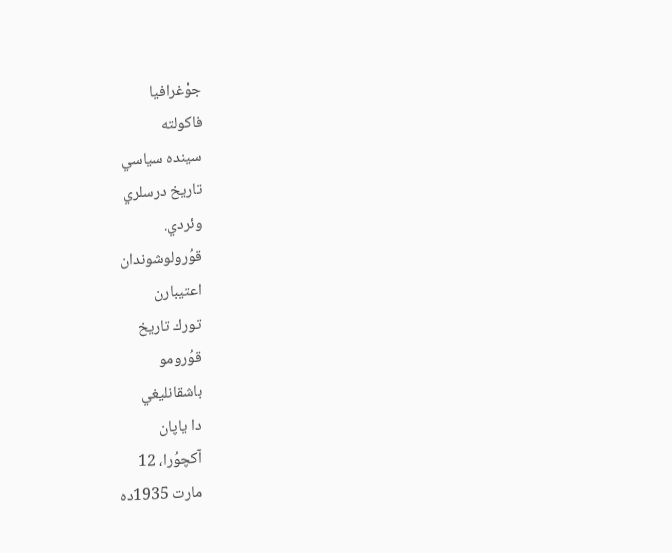جوْغرافيا
فاكولته
سينده سياسي
تاريخ درسلري
وئردي.
قوُرولوشوندان
اعتيبارن
تورك تاريخ
قوُرومو
باشقانليغي
دا ياپان
آكچوُرا، 12
مارت 1935ده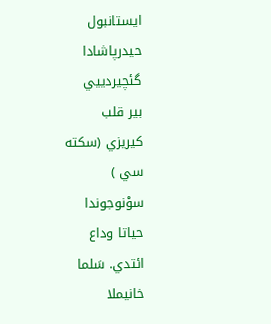ايستانبول
حيدرپاشادا
گئچيردييي
بير قلب
كيريزي (سكته
سي )
سوْنوجوندا
حياتا وداع
ائتدي. سَلما
خانيملا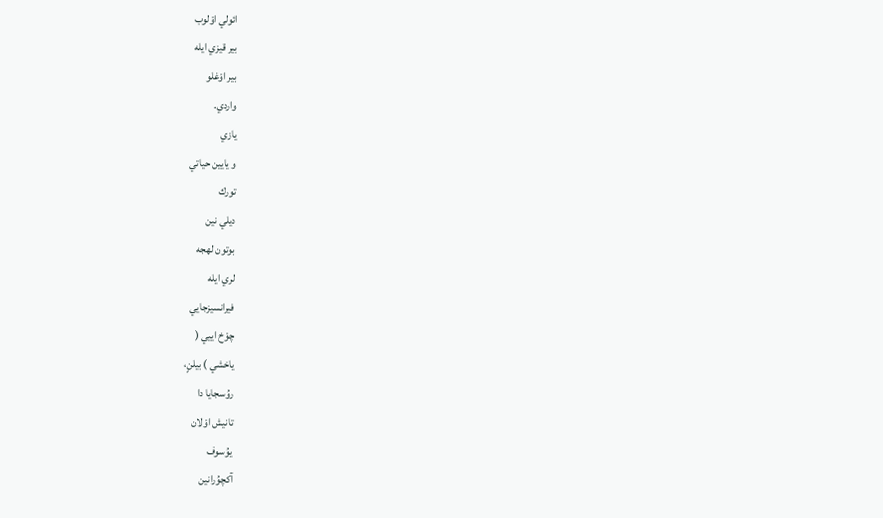ائولي اوْلوب
بير قيزي ايله
بير اوْغلو
واردي.
يازي
و يايين حياتي
تورك
ديلي نين
بوتون لهجه
لري ايله
فيرانسيزجايي
چوْخ اييي (
ياخشي ) بيلنٍ،
روُسجايا دا
تانيش اوْلان
يوُسوف
آكچوُرانين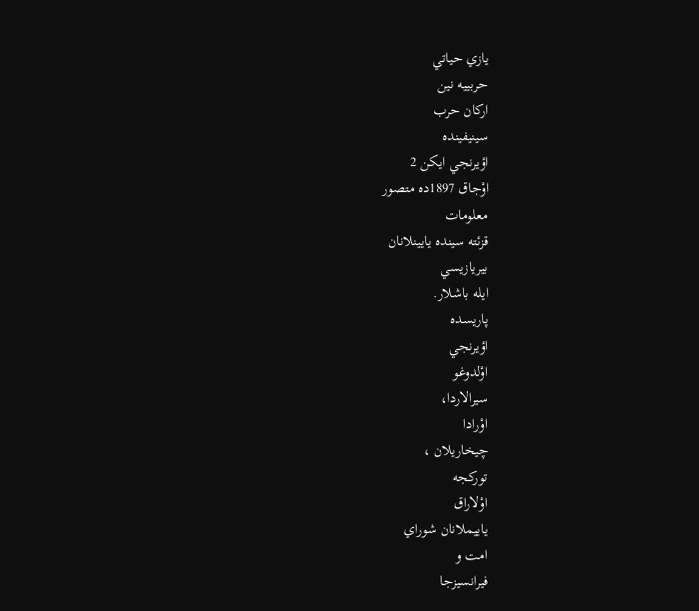يازي حياتي
حربييه نين
اركان حرب
سينيفينده
اؤيرنجي ايكن 2
اوْجاق 1897ده متصور
معلومات
قزئته سينده يايينلانان
بيريازيسي
ايله باشلار.
پاريسده
اؤيرنجي
اوْلدوغو
سيرالاردا،
اوْرادا
چيخاريلان ،
توركجه
اوْلاراق
ياييملانان شوراي
امت و
فيرانسيزجا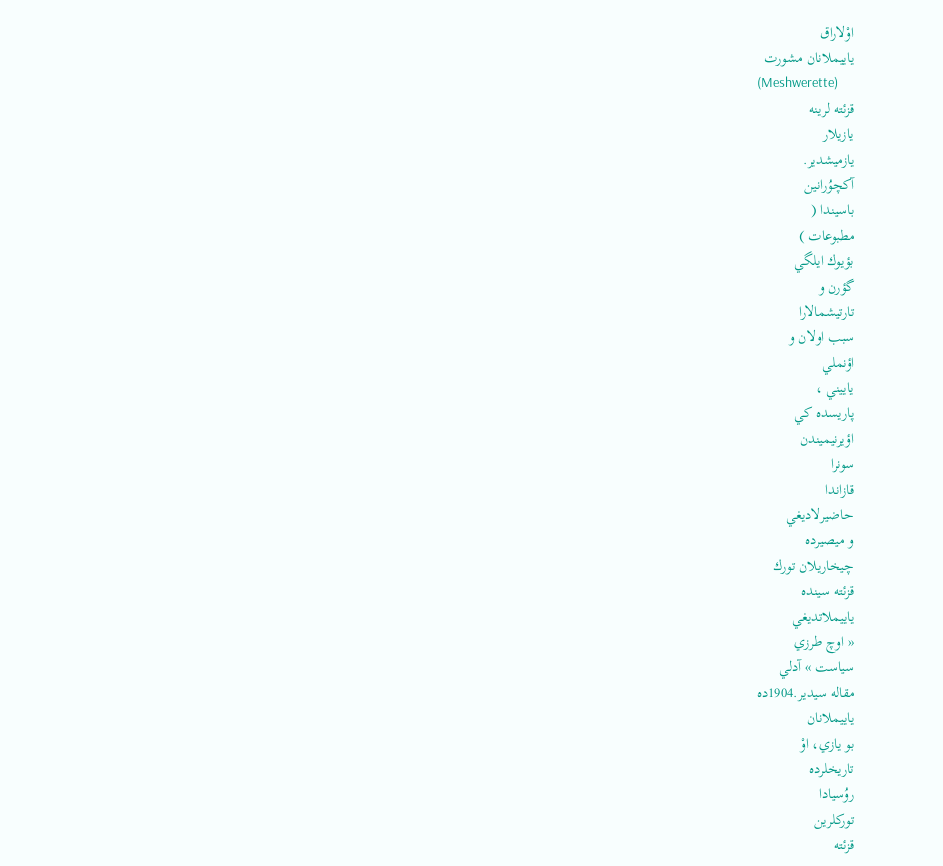اوْلاراق
ياييملانان مشورت
(Meshwerette)
قزئته لرينه
يازيلار
يازميشدير.
آكچوُرانين
باسيندا (
مطبوعات )
بؤيوك ايلگي
گؤرن و
تارتيشمالارا
سبب اولان و
اؤنملي
ياييني ،
پاريسده كي
اؤيرنيميندن
سونرا
قازاندا
حاضيرلاديغي
و ميصيرده
چيخاريلان تورك
قزئته سينده
ياييملاتديغي
« اوچ طرزي
سياست » آدلي
مقاله سيدير.1904ده
ياييملانان
بو يازي، اوْ
تاريخلرده
روُسيادا
توركلرين
قزئته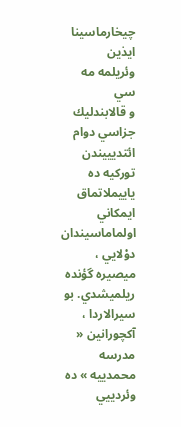چيخارماسينا
ايذين
وئريلمه مه سي
و قالابندليك
جزاسي دوام
ائتديييندن
توركيه ده
ياييملاتماق
ايمكاني
اولماماسيندان
دوْلايي ،
ميصيره گؤنده
ريلميشدي. بو
سيرالاردا ،
آكچورانين «
مدرسه
محمدييه » ده
وئردييي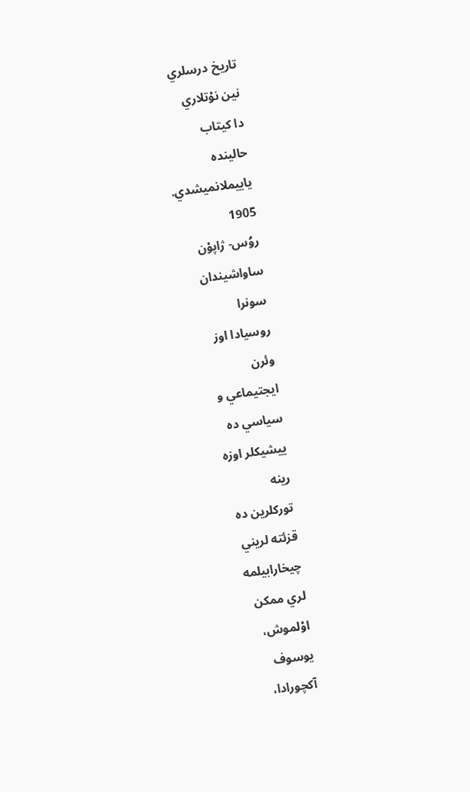تاريخ درسلري
نين نوْتلاري
دا كيتاب
حالينده
ياييملانميشدي.
1905
روُس- ژاپوْن
ساواشيندان
سونرا
روسيادا اوز
وئرن
ايجتيماعي و
سياسي ده
ييشيكلر اوزه
رينه
توركلرين ده
قزئته لريني
چيخارابيلمه
لري ممكن
اوْلموش،
يوسوف
آكچورادا،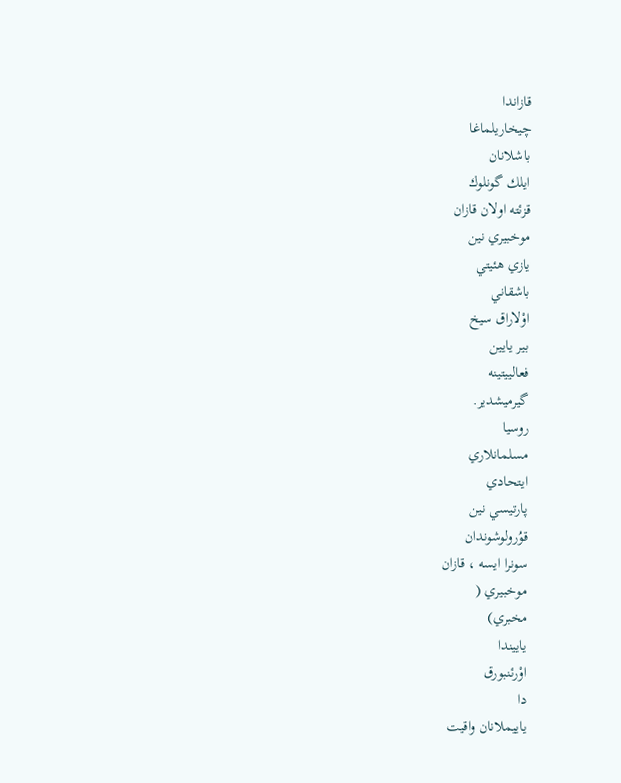قازاندا
چيخاريلماغا
باشلانان
ايلك گونلوك
قزئته اولان قازان
موخبيري نين
يازي هئيتي
باشقاني
اوْلاراق سيخ
بير يايين
فعالييتينه
گيرميشدير.
روسيا
مسلمانلاري
ايتحادي
پارتيسي نين
قوُرولوشوندان
سونرا ايسه ، قازان
موخبيري (
مخبري)
ياييندا
اوْرئنبورق
دا
ياييملانان واقيت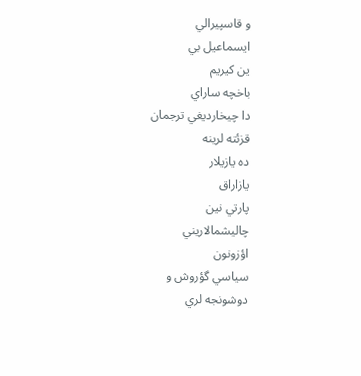و قاسپيرالي
ايسماعيل بي
ين كيريم
باخچه ساراي
دا چيخارديغي ترجمان
قزئته لرينه
ده يازيلار
يازاراق
پارتي نين
چاليشمالاريني
اؤزونون
سياسي گؤروش و
دوشونجه لري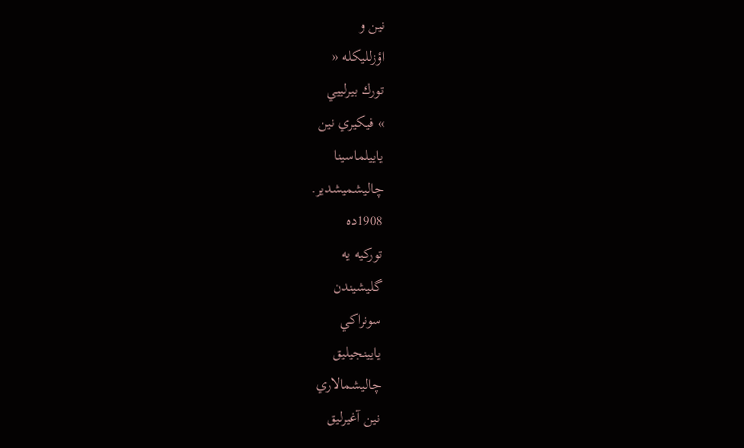نين و
اؤزلليكله «
تورك بيرلييي
» فيكيري نين
ياييلماسينا
چاليشميشدير.
1908ده
توركيه يه
گليشيندن
سونراكي
يايينجيليق
چاليشمالاري
نين آغيرليق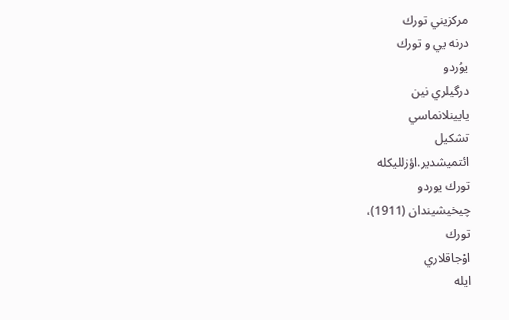مركزيني تورك
درنه يي و تورك
يوُردو
درگيلري نين
يايينلانماسي
تشكيل
ائتميشدير.اؤزلليكله
تورك يوردو
چيخيشيندان (1911)،
تورك
اوْجاقلاري
ايله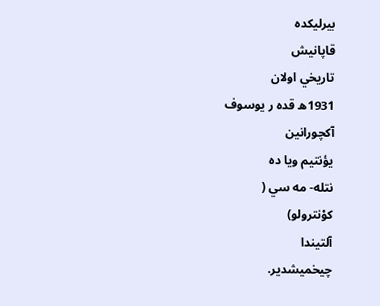بيرليكده
قاپانيش
تاريخي اولان
1931ه قده ر يوسوف
آكچورانين
يؤنتيم ويا ده
نتله- مه سي (
كوْنترولو)
آلتيندا
چيخميشدير.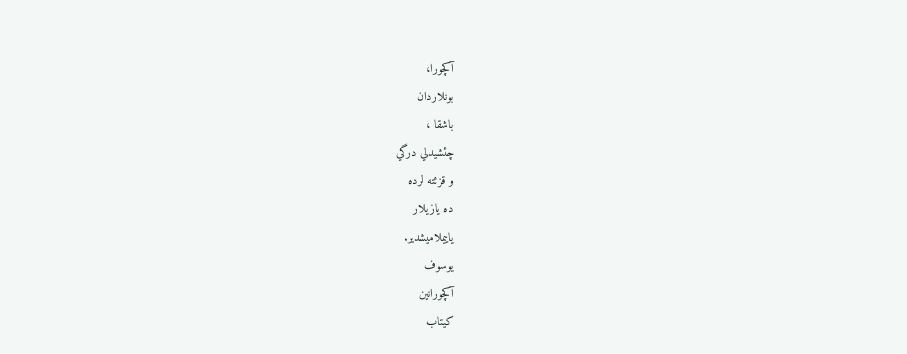آكچورا،
بونلاردان
باشقا ،
چئشيدلي درگي
و قزئته لرده
ده يازيلار
ياييملاميشدير.
يوسوف
آكچورانين
كيتاب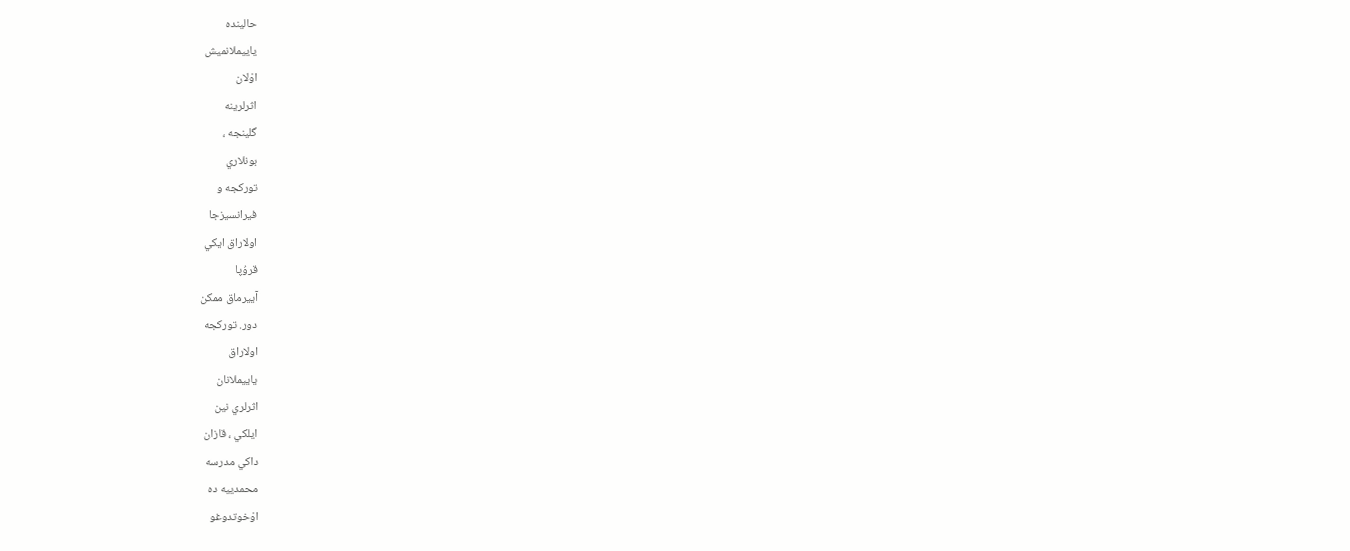حالينده
ياييملانميش
اوْلان
اثرلرينه
گلينجه ،
بونلاري
توركجه و
فيرانسيزجا
اولاراق ايكي
قروُپا
آييرماق ممكن
دور. توركجه
اولاراق
ياييملانان
اثرلري نين
ايلكي ، قازان
داكي مدرسه
محمدييه ده
اوْخوتدوغو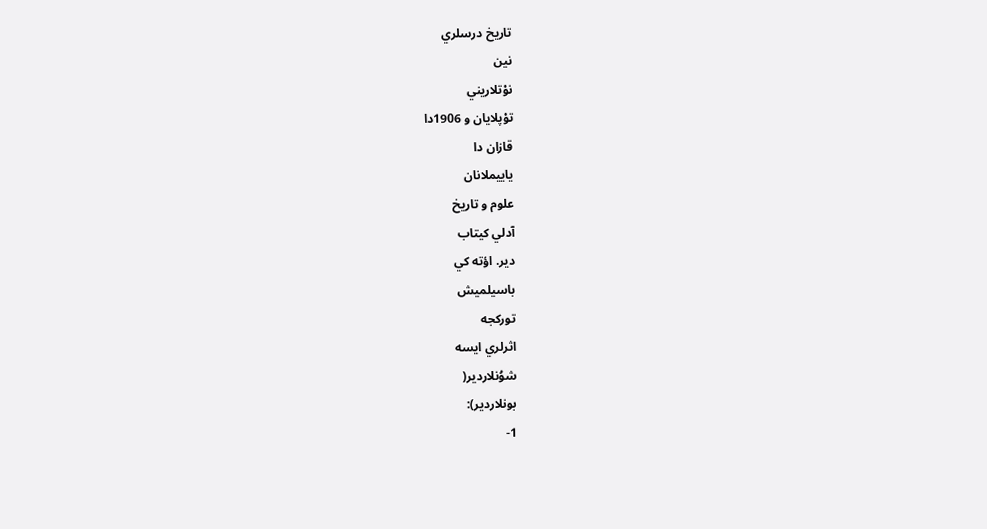تاريخ درسلري
نين
نوْتلاريني
توْپلايان و 1906دا
قازان دا
ياييملانان
علوم و تاريخ
آدلي كيتاب
دير. اؤته كي
باسيلميش
توركجه
اثرلري ايسه
شوُنلاردير(
بونلاردير):
1-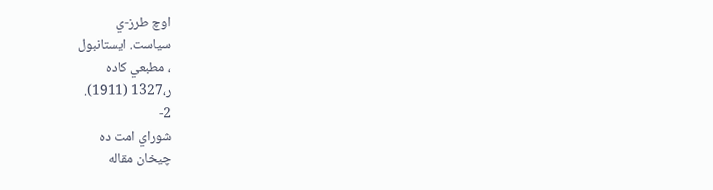اوچ طرز-ي
سياست. ايستانبول
، مطبعي كاده
ر،1327 (1911).
2-
شوراي امت ده
چيخان مقاله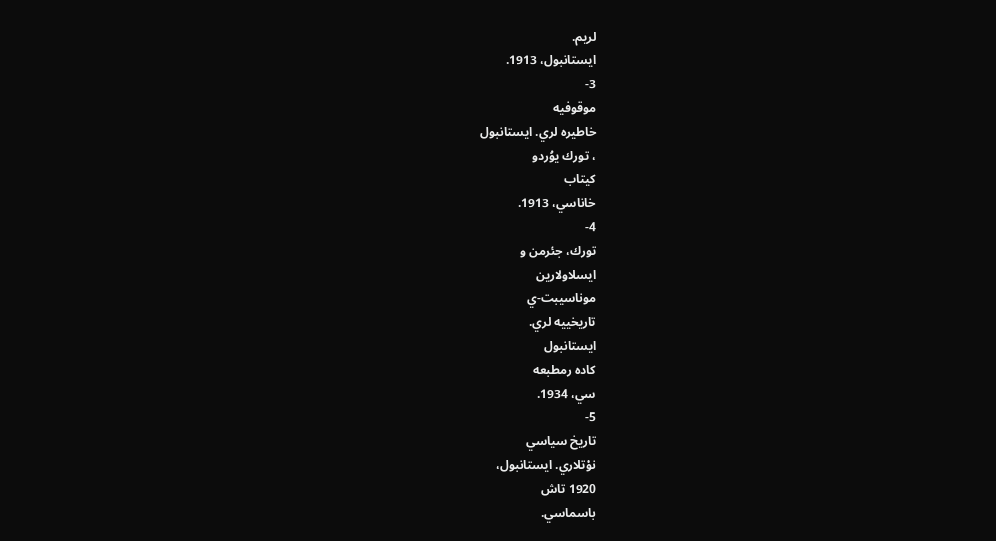لريم.
ايستانبول، 1913.
3-
موقوفيه
خاطيره لري. ايستانبول
، تورك يوُردو
كيتاب
خاناسي، 1913.
4-
تورك، جئرمن و
ايسلاولارين
موناسيبت-ي
تاريخييه لري.
ايستانبول
كاده رمطبعه
سي، 1934.
5-
تاريخ سياسي
نوْتلاري. ايستانبول،
1920 تاش
باسماسي.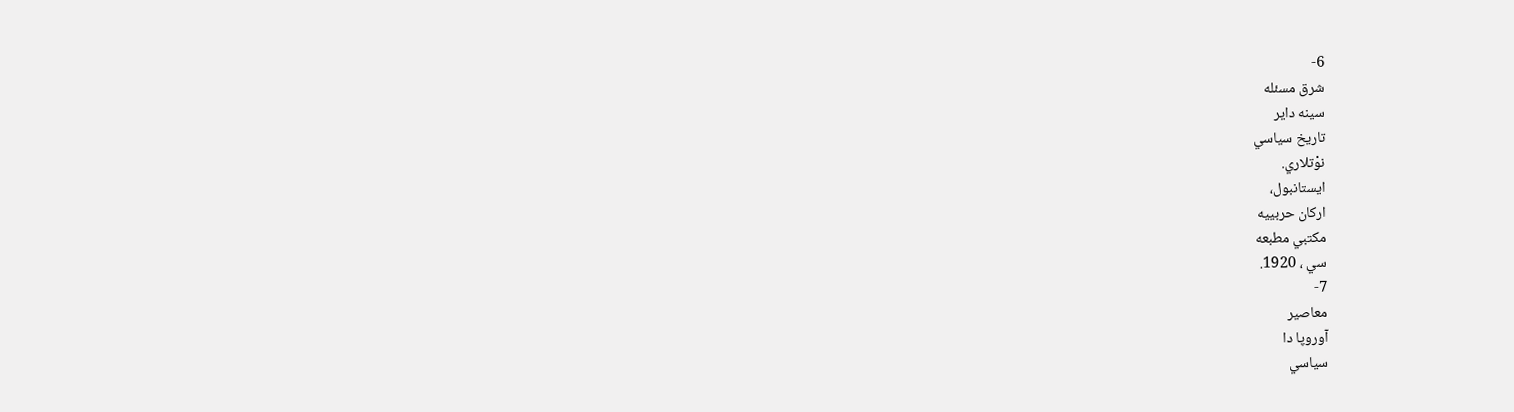6-
شرق مسئله
سينه داير
تاريخ سياسي
نوْتلاري.
ايستانبول،
اركان حربييه
مكتبي مطبعه
سي ، 1920.
7-
معاصير
آوروپا دا
سياسي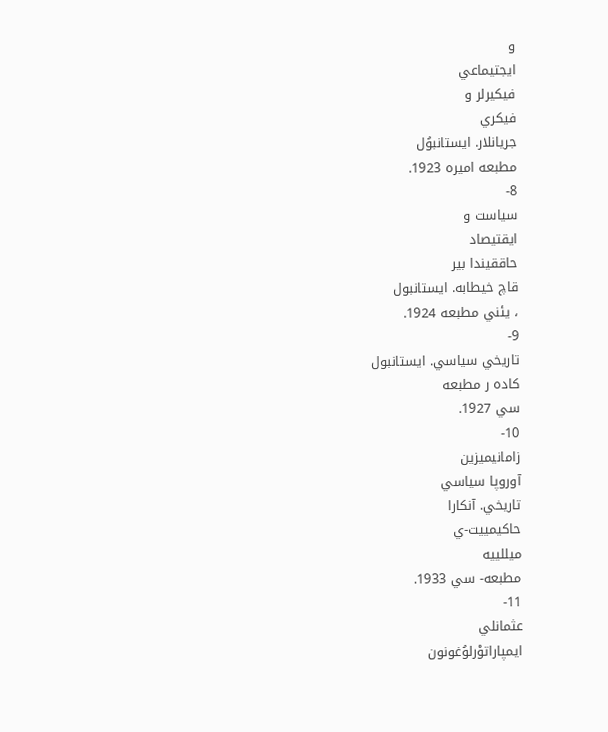و
ايجتيماعي
فيكيرلر و
فيكري
جريانلار. ايستانبوُل
مطبعه اميره 1923.
8-
سياست و
ايقتيصاد
حاققيندا بير
قاچ خيطابه. ايستانبول
، يئني مطبعه 1924.
9-
تاريخي سياسي. ايستانبول
كاده ر مطبعه
سي 1927.
10-
زامانيميزين
آوروپا سياسي
تاريخي. آنكارا
حاكيمييت-ي
ميللييه
مطبعه- سي 1933.
11-
عثمانلي
ايمپاراتوْرلوُغونون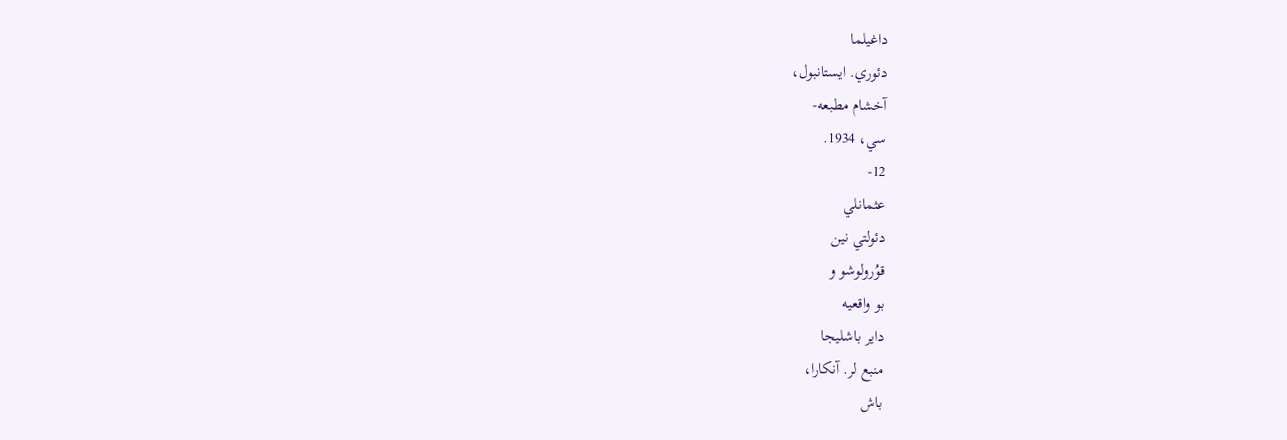داغيلما
دئوري. ايستانبول،
آخشام مطبعه-
سي، 1934.
12-
عثمانلي
دئولتي نين
قوُرولوشو و
بو واقعيه
داير باشليجا
منبع لر. آنكارا،
باش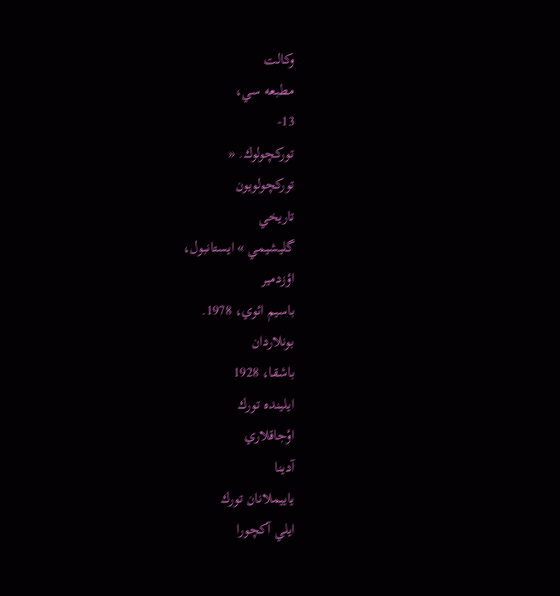وكالت
مطبعه سي،
13-
توركچولوك. «
توركچولويون
تاريخي
گليشيمي » ايستانبول،
اؤزدمير
باسيم ائوي، 1978.
بونلاردان
باشقا، 1928
ايلينده تورك
اوْجاقلاري
آدينا
ياييملانان تورك
ايلي آكچورا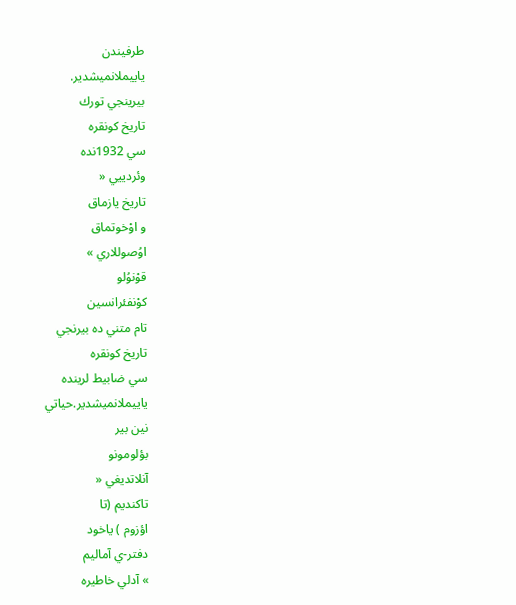طرفيندن
ياييملانميشدير.
بيرينجي تورك
تاريخ كونقره
سي 1932نده
وئردييي «
تاريخ يازماق
و اوْخوتماق
اوُصوللاري »
قوْنوُلو
كوْنفئرانسين
تام متني ده بيرنجي
تاريخ كونقره
سي ضابيط لرينده
ياييملانميشدير.حياتي
نين بير
بؤلومونو
آنلاتديغي «
تاكنديم (تا
اؤزوم ) ياخود
دفتر-ي آماليم
» آدلي خاطيره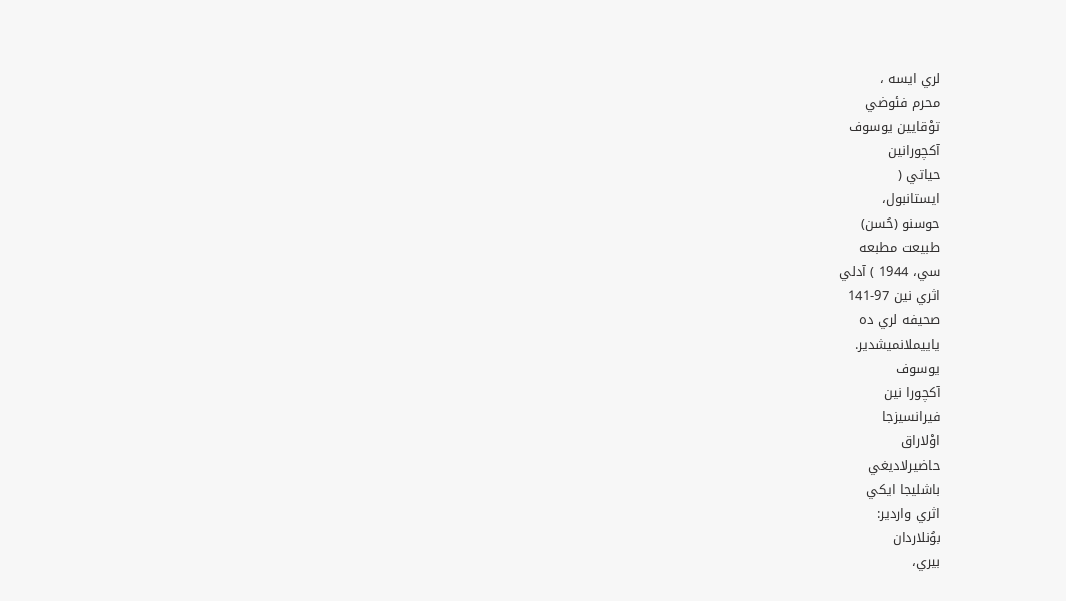لري ايسه ،
محرم فئوضي
توْقايين يوسوف
آكچورانين
حياتي (
ايستانبول،
حوسنو (حُسن)
طبيعت مطبعه
سي، 1944 ) آدلي
اثري نين 97-141
صحيفه لري ده
ياييملانميشدير.
يوسوف
آكچورا نين
فيرانسيزجا
اوْلاراق
حاضيرلاديغي
باشليجا ايكي
اثري واردير:
بوُنلاردان
بيري،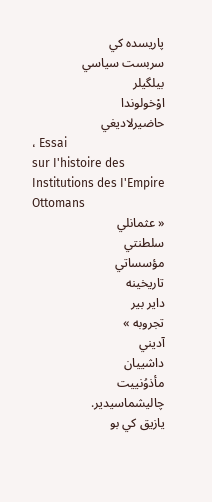پاريسده كي
سربست سياسي
بيلگيلر
اوْخولوندا
حاضيرلاديغي
، Essai
sur I'histoire des Institutions des I'Empire Ottomans
« عثمانلي
سلطنتي
مؤسساتي
تاريخينه
داير بير
تجروبه »
آديني
داشييان
مأذوُنييت
چاليشماسيدير.
يازيق كي بو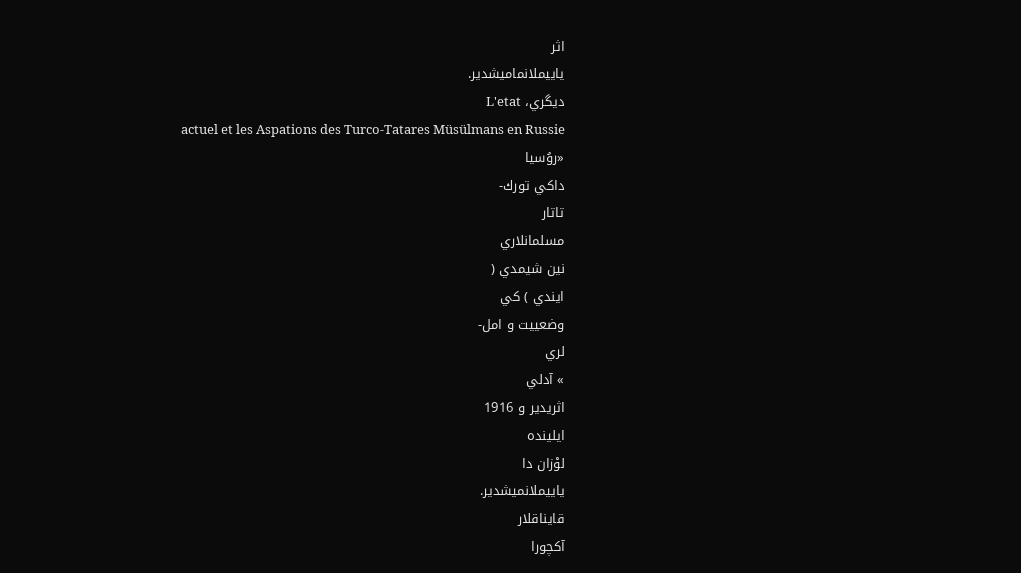اثر
ياييملانماميشدير.
ديگري، L'etat
actuel et les Aspations des Turco-Tatares Müsülmans en Russie
«روُسيا
داكي تورك-
تاتار
مسلمانلاري
نين شيمدي (
ايندي ) كي
وضعييت و امل-
لري
» آدلي
اثريدير و 1916
ايلينده
لوْزان دا
ياييملانميشدير.
قايناقلار
آكچورا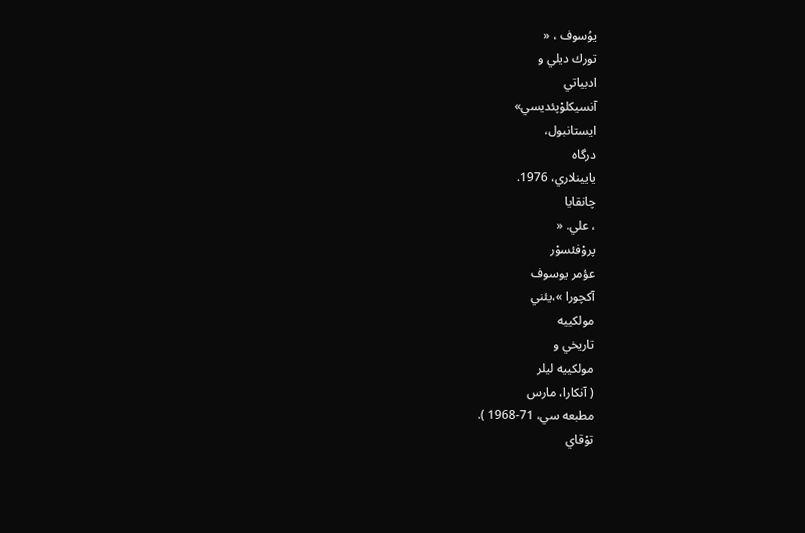يوُسوف ، «
تورك ديلي و
ادبياتي
آنسيكلوْپئديسي»
ايستانبول،
درگاه
يايينلاري، 1976.
چانقايا
، علي. «
پروْفئسوْر
عؤمر يوسوف
آكچورا »،يئني
مولكييه
تاريخي و
مولكييه ليلر
( آنكارا، مارس
مطبعه سي، 71-1968 ).
توْقاي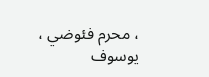، محرم فئوضي ،
يوسوف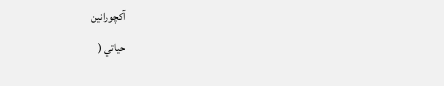آكچورانين
حياتي (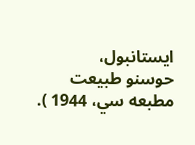ايستانبول،
حوسنو طبيعت
مطبعه سي، 1944 ).